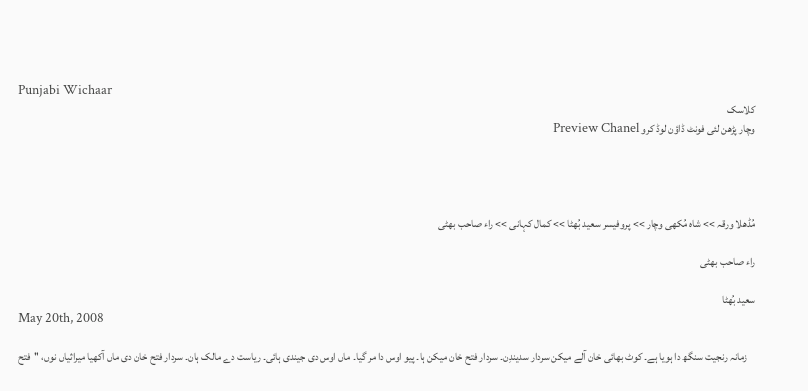Punjabi Wichaar
کلاسک
وچار پڑھن لئی فونٹ ڈاؤن لوڈ کرو Preview Chanel




مُڈھلا ورقہ >> شاہ مُکھی وچار >> پروفیسر سعید بُھٹا >> کمال کہانی >> راء صاحب بھٹی

راء صاحب بھٹی

سعید بُھٹا
May 20th, 2008

    زمانہ رنجیت سنگھ دا ہویا ہے۔ کوٹ بھائی خان آلے میکن سردار سدیندِن۔ سردار فتح خان میکن ہا۔ پیو اوس دا مر گیا۔ ماں اوس دی جیندی ہائی۔ ریاست دے مالک ہان۔ سردار فتح خان دی ماں آکھیا میراثیاں نوں، ''فتح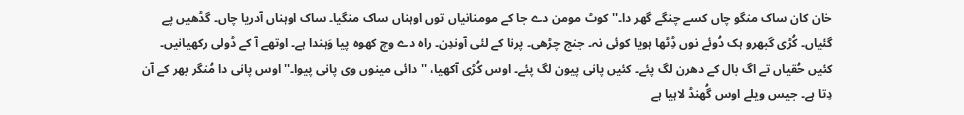خان کان ساک منگو چاں کسے چنگے گھر دا۔'' کوٹ مومن دے جا کے مومنانیاں توں اوہناں ساک منگیا۔ ساک اوہناں آدریا چاں۔ گڈھیں پے گئیاں۔ کُڑی گبھرو ہک دُوئے نوں ڈِٹھا ہویا کوئی نہ۔ جنج چڑھی۔ پرنا کے لئی آوندِن۔ راہ دے وچ کھوہ پیا وَہندا ہے۔ اوتھے آ کے ڈولی رکھیانیں۔ کئیں حُقیاں تے اگ بال کے دھرن لگ پئے۔ کئیں پانی پیون لگ پئے۔ اوس کُڑی آکھیا، ''دائی مینوں وی پانی پیوا۔'' اوس پانی دا مُنگر بھر کے آن دِتا ہے۔ جیس ویلے اوس گُھنڈ لاہیا ہے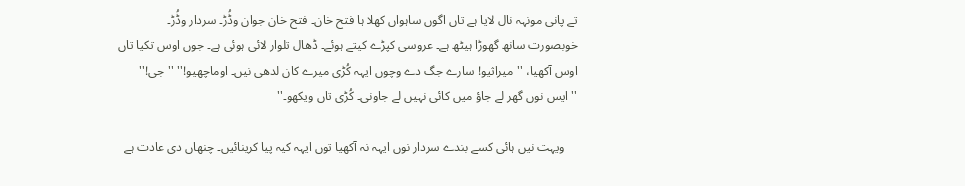تے پانی مونہہ نال لایا ہے تاں اگوں ساہواں کھلا ہا فتح خان۔ فتح خان جوان وڈُڑ۔ سردار وڈُڑ۔ خوبصورت سانھ گھوڑا ہیٹھ ہے۔ عروسی کپڑے کیتے ہوئے۔ ڈھال تلوار لائی ہوئی ہے۔ جوں اوس تکیا تاں اوس آکھیا، ''میراثیو! سارے جگ دے وچوں ایہہ کُڑی میرے کان لدھی نیں۔ اوماچھیو!'' ''جی!'' ''ایس نوں گھر لے جاؤ میں کائی نہیں لے جاونی۔ کُڑی تاں ویکھو۔''

    ویہت نیں ہائی کسے بندے سردار نوں ایہہ نہ آکھیا توں ایہہ کیہ پیا کرینائیں۔ چنھاں دی عادت ہے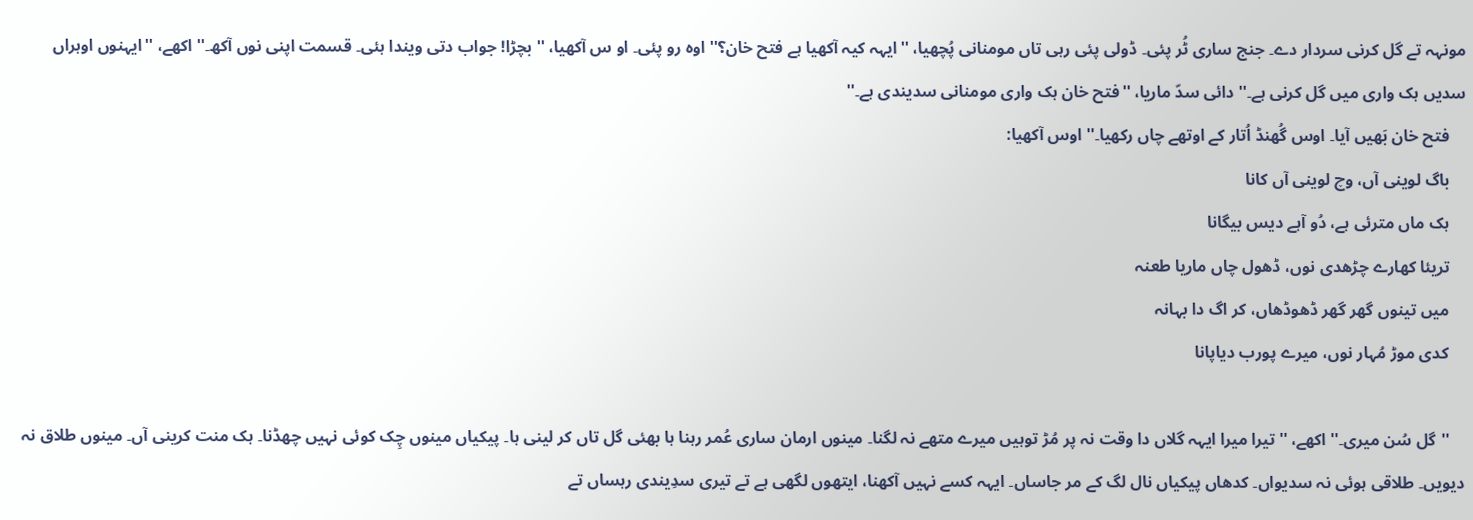مونہہ تے گل کرنی سردار دے۔ جنج ساری ٹُر پئی۔ ڈولی پئی رہی تاں مومنانی پُچھیا، ''ایہہ کیہ آکھیا ہے فتح خان؟'' اوہ رو پئی۔ او س آکھیا، ''بچڑا! جواب دتی ویندا ہئی۔ قسمت اپنی نوں آکھ۔'' اکھے، ''ایہنوں اوہراں سدیں ہک واری میں گل کرنی ہے۔'' دائی سدّ ماریا، ''فتح خان ہک واری مومنانی سدیندی ہے۔''
    فتح خان بَھیں آیا۔ اوس گُھنڈ اُتار کے اوتھے چاں رکھیا۔'' اوس آکھیا:
    باگ لوینی آں، وچ لوینی آں کانا
    ہک ماں مترئی ہے، دُو آہے دیس بیگانا
    تریئا کھارے چڑھدی نوں، ڈھول چاں ماریا طعنہ
    میں تینوں گھر گھر ڈھوڈھاں، کر اگ دا بہانہ
    کدی موڑ مُہار نوں، میرے پورب دیاپانا

    ''گل سُن میری۔'' اکھے، ''تیرا میرا ایہہ گلاں دا وقت نہ پر مُڑ توہیں میرے متھے نہ لگنا۔ مینوں ارمان ساری عُمر رہنا ہا بھئی گل تاں کر لینی ہا۔ پیکیاں مینوں چِک کوئی نہیں چھڈنا۔ ہک منت کرینی آں۔ مینوں طلاق نہ دیویں۔ طلاقی ہوئی نہ سدیواں۔ کدھاں پیکیاں نال لگ کے مر جاساں۔ ایہہ کسے نہیں آکھنا، ایتھوں لگھی ہے تے تیری سدِیندی رہساں تے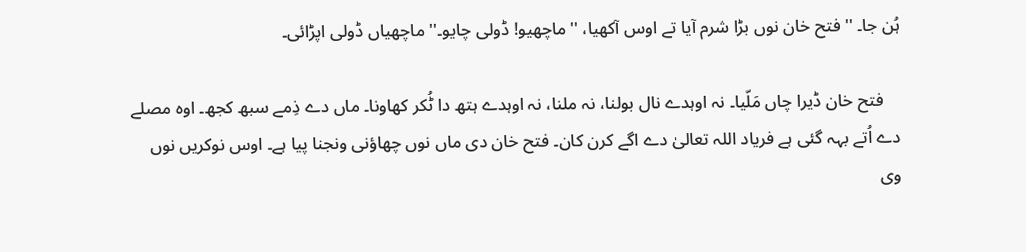ہُن جا۔ ''فتح خان نوں بڑا شرم آیا تے اوس آکھیا، ''ماچھیو! ڈولی چایو۔'' ماچھیاں ڈولی اپڑائی۔

    فتح خان ڈیرا چاں مَلّیا۔ نہ اوہدے نال بولنا، نہ ملنا، نہ اوہدے ہتھ دا ٹُکر کھاونا۔ ماں دے ذِمے سبھ کجھ۔ اوہ مصلے دے اُتے بہہ گئی ہے فریاد اللہ تعالیٰ دے اگے کرن کان۔ فتح خان دی ماں نوں چھاؤنی ونجنا پیا ہے۔ اوس نوکریں نوں وی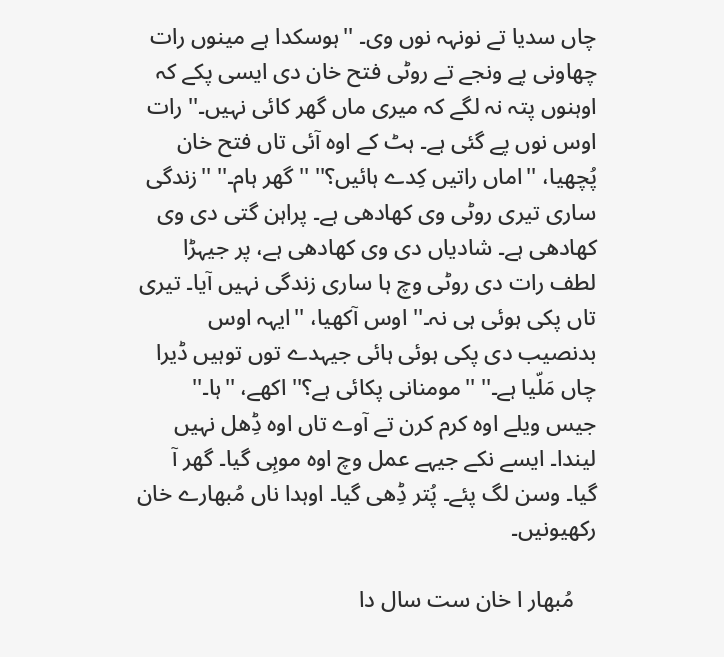چاں سدیا تے نونہہ نوں وی۔ ''ہوسکدا ہے مینوں رات چھاونی پے ونجے تے روٹی فتح خان دی ایسی پکے کہ اوہنوں پتہ نہ لگے کہ میری ماں گھر کائی نہیں۔'' رات اوس نوں پے گئی ہے۔ ہٹ کے اوہ آئی تاں فتح خان پُچھیا، ''اماں راتیں کِدے ہائیں؟'' ''گھر ہام۔'' ''زندگی ساری تیری روٹی وی کھادھی ہے۔ پراہن گتی دی وی کھادھی ہے۔ شادیاں دی وی کھادھی ہے، پر جیہڑا لطف رات دی روٹی وچ ہا ساری زندگی نہیں آیا۔ تیری تاں پکی ہوئی ہی نہ۔'' اوس آکھیا، ''ایہہ اوس بدنصیب دی پکی ہوئی ہائی جیہدے توں توہیں ڈیرا چاں مَلّیا ہے۔'' ''مومنانی پکائی ہے؟'' اکھے، ''ہا۔'' جیس ویلے اوہ کرم کرن تے آوے تاں اوہ ڈِھل نہیں لیندا۔ ایسے نکے جیہے عمل وچ اوہ موہِی گیا۔ گھر آ گیا۔ وسن لگ پئے۔ پُتر ڈِھی گیا۔ اوہدا ناں مُبھارے خان رکھیونیں۔

    مُبھار ا خان ست سال دا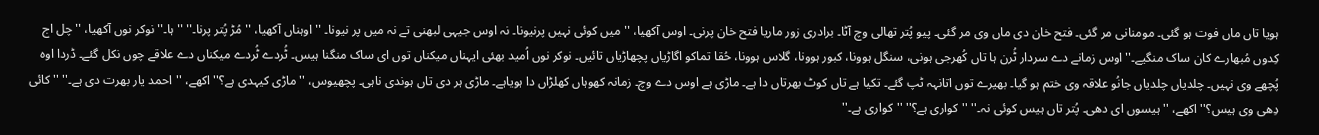ہویا تاں ماں فوت ہو گئی۔ مومنانی مر گئی۔ فتح خان دی ماں وی مر گئی۔ پیو پُتر تھالی وچ آٹا۔ برادری زور ماریا فتح خان پرنی۔ اوس آکھیا، ''میں کوئی نہیں پرنیونا۔ نہ اوس جیہی لبھنی تے نہ میں پر نیونا۔ '' اوہناں آکھیا، ''مُڑ پُتر پرنا۔'' ''ہا۔'' نوکر نوں آکھیا، ''چل اج کِدوں مُبھارے کان ساک منگیے۔'' اوس زمانے دے سردار ٹُرن ہا تاں کُھرجی ہونی، سنگل ہوونا، کبور ہوونا، گلاس ہوونا، حُقا تماکو اگاڑیاں پچھاڑیاں تائیں۔ نوکر نوں اُمید بھئی ایہناں میکناں توں ای ساک منگنا ہیس۔ ٹُردے ٹُردے میکناں دے علاقے چوں نکل گئے۔ ڈردا اوہ پُچھے وی نہیں۔ چلدیاں چلدیاں جانُو علاقہ وی ختم ہو گیا۔ بھیرے توں اتانہہ ٹپ گئے۔ تکیا ہے تاں کوٹ بھرتاں دا ہے۔ ماڑی ہے اوس دے وچ۔ زمانہ کھوہاں کھلڑاں دا ہویاہے۔ ماڑی ہر دی تاں ہوندی ناہی۔ پچھیوس، ''ماڑی کیہدی ہے؟'' اکھے، ''احمد یار بھرت دی ہے۔'' ''کائی دِھی وی ہیس؟'' اکھے، ''ہیسوں ای دھی۔ پُتر تاں ہیس کوئی نہ۔'' ''کواری ہے؟'' ''کواری ہے۔''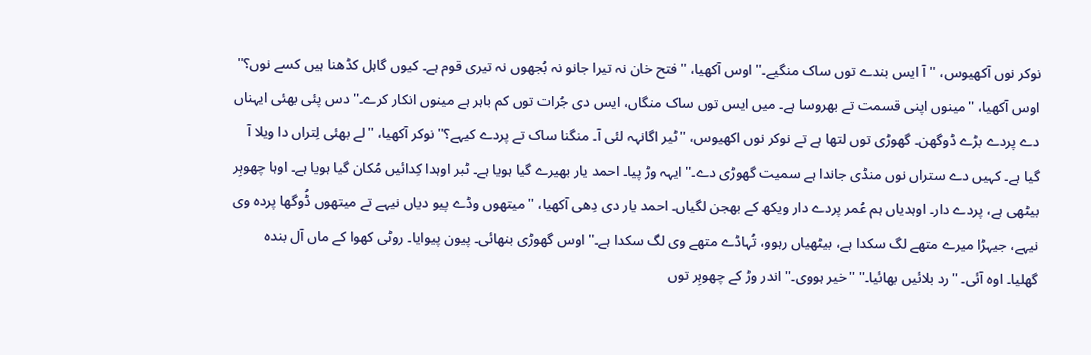نوکر نوں آکھیوس، ''آ ایس بندے توں ساک منگیے۔'' اوس آکھیا، ''فتح خان نہ تیرا جانو نہ بُجھوں نہ تیری قوم ہے۔ کیوں گاہل کڈھنا ہیں کسے نوں؟'' اوس آکھیا، ''مینوں اپنی قسمت تے بھروسا ہے۔ میں ایس توں ساک منگاں، ایس دی جُرات توں کم باہر ہے مینوں انکار کرے۔'' دس پئی بھئی ایہناں دے پردے بڑے ڈوگھن۔ گھوڑی توں لتھا ہے تے نوکر نوں اکھیوس، ''ٹیر اگانہہ لئی آ۔ منگنا ساک تے پردے کیہے؟'' نوکر آکھیا، ''لے بھئی لِتراں دا ویلا آ گیا ہے۔ کہیں دے ستراں نوں منڈی جاندا ہے سمیت گھوڑی دے۔'' ایہہ وڑ پیا۔ احمد یار بھیرے گیا ہویا ہے۔ ٹبر اوہدا کِدائیں مُکان گیا ہویا ہے۔ اوہا چھوہِر بیٹھی ہے، پردے دار۔ اوہدیاں ہم عُمر پردے دار ویکھ کے بھجن لگیاں۔ احمد یار دی دِھی آکھیا، ''میتھوں وڈے پیو دیاں نیہے تے میتھوں ڈُوگھا پردہ وی نیہے، جیہڑا میرے متھے لگ سکدا ہے، بیٹھیاں رہوو، تُہاڈے متھے وی لگ سکدا ہے۔'' اوس گھوڑی بنھائی۔ پیون پیوایا۔ روٹی کھوا کے ماں آل بندہ گھلیا۔ اوہ آئی۔ ''رد بلائیں بھائیا۔'' ''خیر ہووی۔'' اندر وڑ کے چھوہِر توں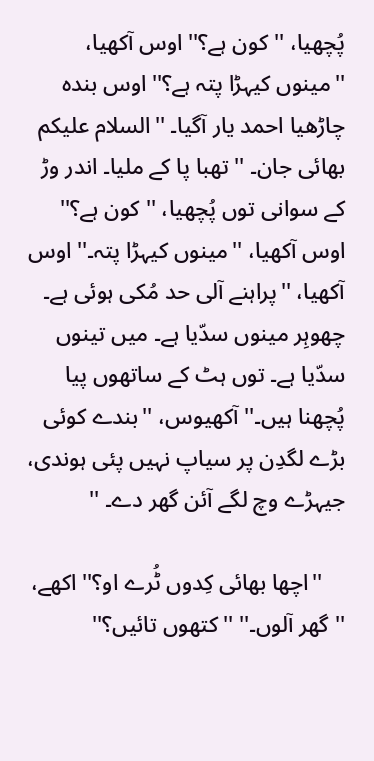پُچھیا، ''کون ہے؟'' اوس آکھیا، ''مینوں کیہڑا پتہ ہے؟'' اوس بندہ چاڑھیا احمد یار آگیا۔ ''السلام علیکم بھائی جان۔ '' تھبا پا کے ملیا۔ اندر وڑ کے سوانی توں پُچھیا، ''کون ہے؟'' اوس آکھیا، ''مینوں کیہڑا پتہ۔'' اوس آکھیا، ''پراہنے آلی حد مُکی ہوئی ہے۔ چھوہِر مینوں سدّیا ہے۔ میں تینوں سدّیا ہے۔ توں ہٹ کے ساتھوں پیا پُچھنا ہیں۔'' آکھیوس، ''بندے کوئی بڑے لگدِن پر سیاپ نہیں پئی ہوندی، جیہڑے وچ لگے آئن گھر دے۔ ''

    ''اچھا بھائی کِدوں ٹُرے او؟'' اکھے، ''گھر آلوں۔'' ''کتھوں تائیں؟''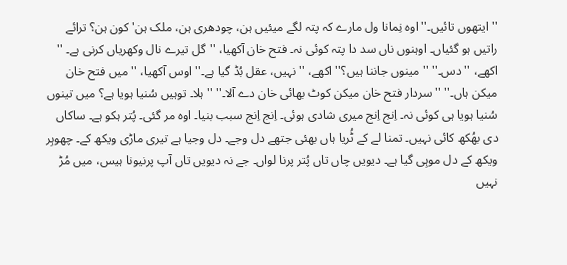''ایتھوں تائیں۔'' اوہ نِمانا ول مارے کہ پتہ لگے میئیں ہن، چودھری ہن، ملک ہن' کون ہن؟ ترائے راتیں ہو گئیاں۔ اوہنوں ناں سد دا پتہ کوئی نہ۔ فتح خان آکھیا، ''گل تیرے نال وکھریاں کرنی ہے۔ '' اکھے، ''دس۔'' ''مینوں جاننا ہیں؟'' اکھے، ''نہیں، عقل بُڈ گیا ہے۔'' اوس آکھیا، ''میں فتح خان میکن ہاں۔'' ''سردار فتح خان میکن کوٹ بھائی خان دے آلا۔'' ''ہلا۔ توہیں سُنیا ہویا ہے؟ میں تینوں سُنیا ہویا ہی کوئی نہ۔ اِنج اِنج میری شادی ہوئی۔ اِنج اِنج سبب بنیا۔ اوہ مر گئی۔ پُتر ہکو ہے۔ ساکاں دی بھُکھ کائی نہیں۔ تمنا لے کے ٹُریا ہاں بھئی جتھے دل وجے۔ دل وجیا ہے تیری ماڑی ویکھ کے۔ چھوہِر ویکھ کے دل موہِی گیا ہے۔ دیویں چاں تاں پُتر پرنا لواں۔ جے نہ دیویں تاں آپ پرنیونا ہیس، میں مُڑ نہیں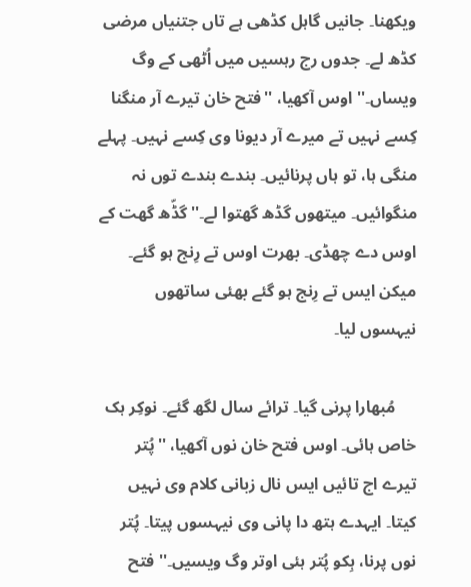ویکھنا۔ جانیں گاہل کڈھی ہے تاں جتنیاں مرضی کڈھ لے۔ جدوں رج رہسیں میں اُٹھی کے وگ ویساں۔'' اوس آکھیا، ''فتح خان تیرے آر منگنا کِسے نہیں تے میرے آر دیونا وی کِسے نہیں۔ پہلے منگی ہا، تو ہاں پرنائیں۔ بندے بندے توں نہ منگوائیں۔ میتھوں گڈھ گھتوا لے۔'' گڈّھ گھت کے اوس دے چھڈی۔ بھرت اوس تے رِنج ہو گئے۔ میکن ایس تے رِنج ہو گئے بھئی ساتھوں نیہسوں لیا۔

     مُبھارا پرنی گیا۔ ترائے سال لگھ گئے۔ نوکِر ہک خاص ہائی۔ اوس فتح خان نوں آکھیا، ''پُتر تیرے اج تائیں ایس نال زبانی کلام وی نہیں کیتا۔ ایہدے ہتھ دا پانی وی نیہسوں پیتا۔ پُتر نوں پرنا، ہِکو پُتر ہئی اوتر وگ ویسیں۔'' فتح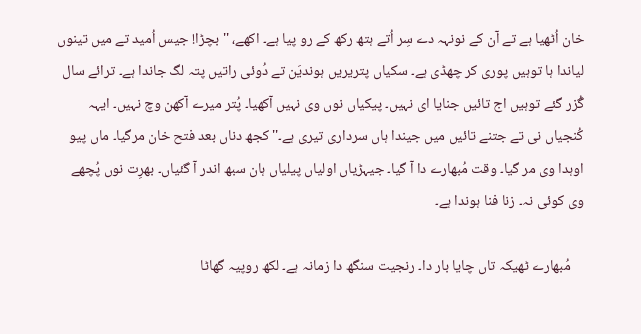خان اُٹھیا ہے تے آن کے نونہہ دے سِر اُتے ہتھ رکھ کے رو پیا ہے۔ اکھے، ''بچڑا! جیس اُمید تے میں تینوں لیاندا ہا توہیں پوری کر چھڈی ہے۔ سکیاں پتریریں ہوندیَن تے دُوئی راتیں پتہ لگ جاندا ہے۔ ترائے سال گُزر گئے توہیں اج تائیں جنایا ای نہیں۔ پیکیاں نوں وی نہیں آکھیا۔ پُتر میرے آکھن وچ نہیں۔ ایہہ کُنجیاں نی تے جتنے تائیں میں جیندا ہاں سرداری تیری ہے۔'' کجھ دناں بعد فتح خان مرگیا۔ ماں پیو اوہدا وی مر گیا۔ وقت مُبھارے دا آ گیا۔ جیہڑیاں اولیاں پیلیاں ہان سبھ اندر آ گئیاں۔ بھرِت نوں پُچھے وی کوئی نہ۔ زنا فنا ہوندا ہے۔

    مُبھارے ٹھیکہ تاں چایا بار دا۔ رنجیت سنگھ دا زمانہ ہے۔ لکھ روپیہ گھاٹا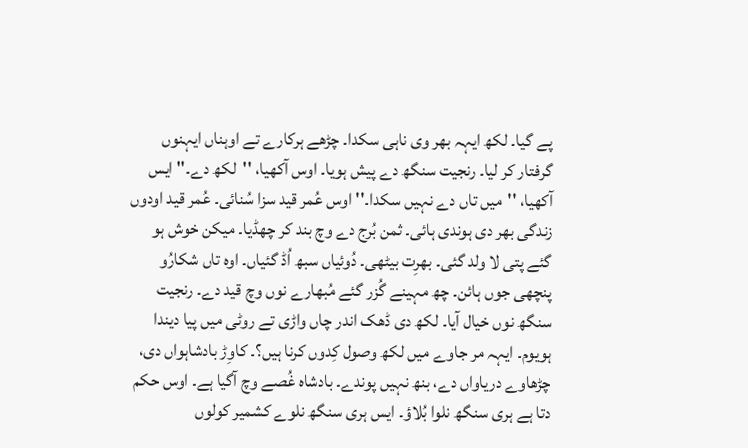پے گیا۔ لکھ ایہہ بھر وی ناہی سکدا۔ چڑھے ہرکارے تے اوہناں ایہنوں گرفتار کر لیا۔ رنجیت سنگھ دے پیش ہویا۔ اوس آکھیا، ''لکھ دے۔'' ایس آکھیا، ''میں تاں دے نہیں سکدا۔'' اوس عُمر قید سزا سُنائی۔ عُمر قید اودوں زندگی بھر دی ہوندی ہائی۔ ثمن بُرج دے وچ بند کر چھڈیا۔ میکن خوش ہو گئے پتی لا ولد گئی۔ بھرِت بیٹھی۔ دُوئیاں سبھ اُڈ گئیاں۔ اوہ تاں شکارُو پنچھی جوں ہائن۔ چھ مہینے گُزر گئے مُبھارے نوں وچ قید دے۔ رنجیت سنگھ نوں خیال آیا۔ لکھ دی ڈھک اندر چاں واڑی تے روٹی میں پیا دیندا ہویوم۔ ایہہ مر جاوے میں لکھ وصول کِدوں کرنا ہیں؟۔ کاوِڑ بادشاہواں دی، چڑھاوے دریاواں دے، بنھ نہیں پوندے۔ بادشاہ غُصے وچ آگیا ہے۔ اوس حکم  دتا ہے ہری سنگھ نلوا بُلاؤ۔ ایس ہری سنگھ نلوے کشمیر کولوں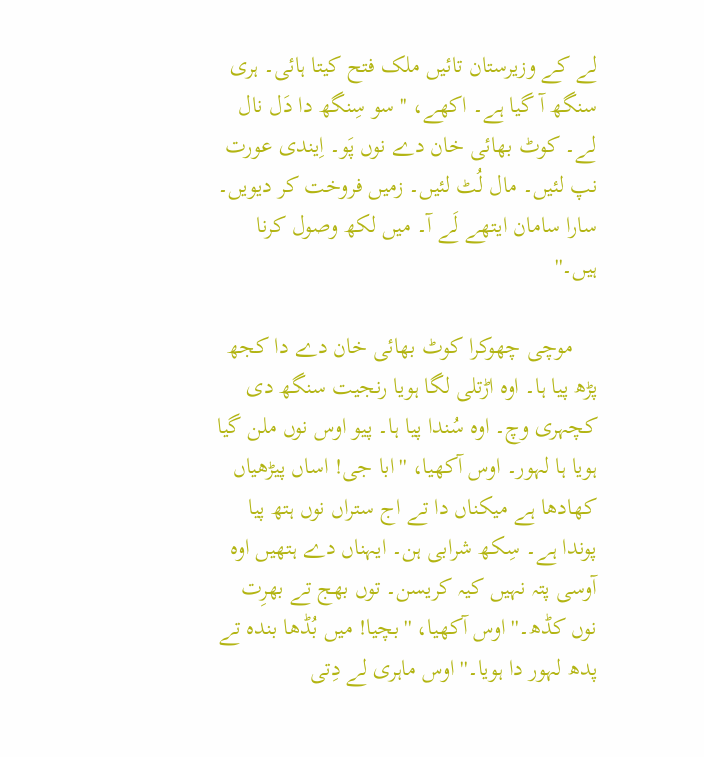لے کے وزیرستان تائیں ملک فتح کیتا ہائی۔ ہری سنگھ آ گیا ہے۔ اکھے، ''سو سِنگھ دا دَل نال لے۔ کوٹ بھائی خان دے نوں پَو۔ اِیندی عورت نپ لئیں۔ مال لُٹ لئیں۔ زمیں فروخت کر دیویں۔ سارا سامان ایتھے لَے آ۔ میں لکھ وصول کرنا ہیں۔''

    موچی چھوکرا کوٹ بھائی خان دے دا کجھ پڑھ پیا ہا۔ اوہ اڑتلی لگا ہویا رنجیت سنگھ دی کچہری وچ۔ اوہ سُندا پیا ہا۔ پیو اوس نوں ملن گیا ہویا ہا لہور۔ اوس آکھیا، ''ابا جی! اساں پیڑھیاں کھادھا ہے میکناں دا تے اج ستراں نوں ہتھ پیا پوندا ہے۔ سِکھ شرابی ہن۔ ایہناں دے ہتھیں اوہ آوسی پتہ نہیں کیہ کریسن۔ توں بھج تے بھرِت نوں کڈھ۔'' اوس آکھیا، ''بچیا! میں بُڈھا بندہ تے پدھ لہور دا ہویا۔'' اوس ماہری لے دِتی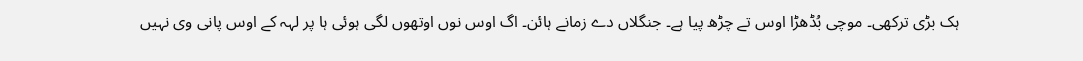ہک بڑی ترکھی۔ موچی بُڈھڑا اوس تے چڑھ پیا ہے۔ جنگلاں دے زمانے ہائن۔ اگ اوس نوں اوتھوں لگی ہوئی ہا پر لہہ کے اوس پانی وی نہیں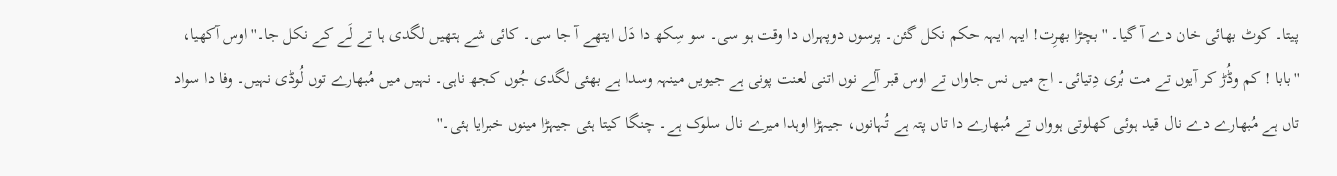پیتا۔ کوٹ بھائی خان دے آ گیا۔ ''بچڑا بھرِت! ایہہ ایہہ حکم نکل گئن۔ پرسوں دوپہراں دا وقت ہو سی۔ سو سِکھ دا دَل ایتھے آ جا سی۔ کائی شے ہتھیں لگدی ہا تے لَے کے نکل جا۔'' اوس آکھیا، ''بابا ! کم وڈُڑ کر آیوں تے مت بُری دِتیائی۔ اج میں نس جاواں تے اوس قبر آلے نوں اتنی لعنت پونی ہے جیویں مینہہ وسدا ہے بھئی لگدی جُوں کجھ ناہی۔ نہیں میں مُبھارے توں لُوڈی نہیں۔ وفا دا سواد تاں ہے مُبھارے دے نال قید ہوئی کھلوتی ہوواں تے مُبھارے دا تاں پتہ ہے تُہانوں، جیہڑا اوہدا میرے نال سلوک ہے۔ چنگا کیتا ہئی جیہڑا مینوں خبرایا ہئی۔''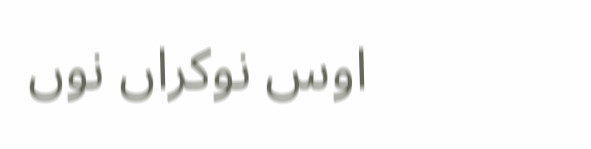اوس نوکراں نوں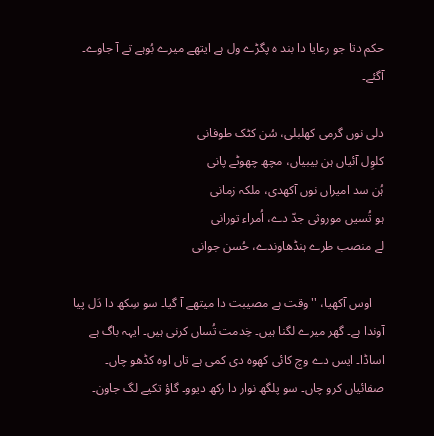حکم دتا جو رعایا دا بند ہ پگڑے ول ہے ایتھے میرے بُوہے تے آ جاوے۔ آگئے۔

دلی نوں گرمی کھلبلی، سُن کٹک طوفانی
کلوِل آئیاں ہن بیبیاں، مچھ چھوٹے پانی
ہُن سد امیراں نوں آکھدی، ملکہ زمانی
ہو تُسیں موروثی جدّ دے، اُمراء تورانی
لے منصب طرے ہنڈھاوندے، حُسن جوانی

    اوس آکھیا، ''وقت ہے مصیبت دا میتھے آ گیا۔ سو سِکھ دا دَل پیا آوندا ہے۔ گھر میرے لگنا ہیں۔ خِدمت تُساں کرنی ہیں۔ ایہہ باگ ہے اساڈا۔ ایس دے وچ کائی کھوہ دی کمی ہے تاں اوہ کڈھو چاں۔ صفائیاں کرو چاں۔ سو پلگھ نوار دا رکھ دیوو۔ گاؤ تکیے لگ جاون۔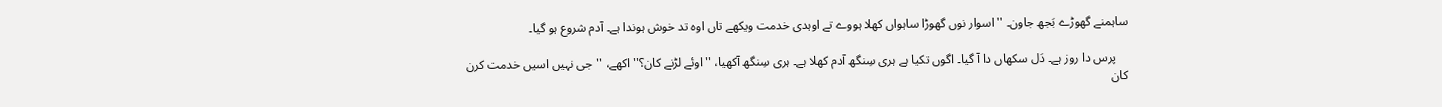ساہمنے گھوڑے بَجھ جاون۔ '' اسوار نوں گھوڑا ساہواں کھلا ہووے تے اوہدی خدمت ویکھے تاں اوہ تد خوش ہوندا ہے۔ آدم شروع ہو گیا۔

    پرس دا روز ہے۔ دَل سکھاں دا آ گیا۔ اگوں تکیا ہے ہری سِنگھ آدم کھلا ہے۔ ہری سِنگھ آکھیا، ''اوئے لڑنے کان؟'' اکھے، ''جی نہیں اسیں خدمت کرن کان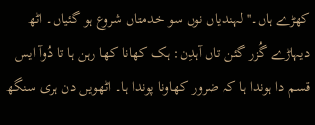کھڑے ہاں۔'' لہندیاں نوں سو خدمتاں شروع ہو گئیاں۔ اٹھ دیہاڑے گُزر گئن تاں آہدِن: ہک کھانا کھا رہن ہا تا دُوآ ایس قسم دا ہوندا ہا کہ ضرور کھاونا پوندا ہا۔ اٹھویں دن ہری سنگھ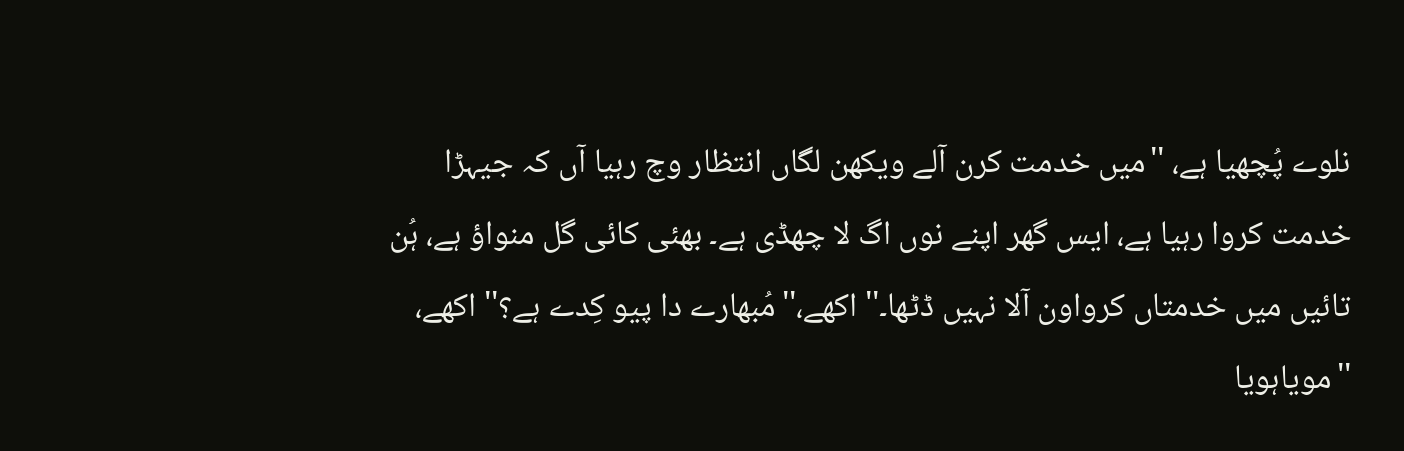نلوے پُچھیا ہے، ''میں خدمت کرن آلے ویکھن لگاں انتظار وچ رہیا آں کہ جیہڑا خدمت کروا رہیا ہے، ایس گھر اپنے نوں اگ لا چھڈی ہے۔ بھئی کائی گل منواؤ ہے، ہُن تائیں میں خدمتاں کرواون آلا نہیں ڈٹھا۔'' اکھے،''مُبھارے دا پیو کِدے ہے؟'' اکھے، ''مویاہویا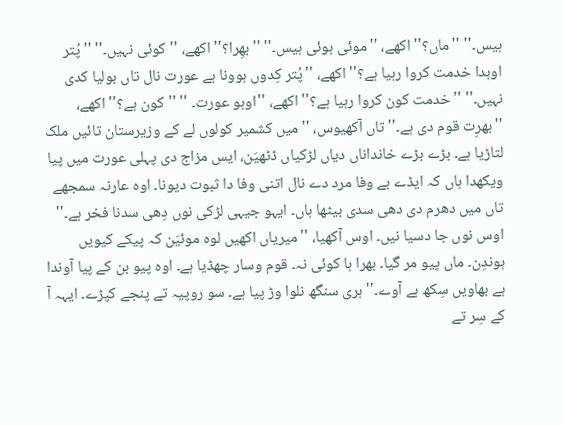ہیس۔'' ''ماں؟'' اکھے، ''موئی ہوئی ہیس۔'' ''بھِرا؟'' اکھے، ''کوئی نہیں۔'' ''پُتر اوہدا خدمت کروا رہیا ہے؟'' اکھے، ''پُتر کِدوں ہوونا ہے عورت نال تاں بولیا کدی نہیں۔'' ''خدمت کون کروا رہیا ہے؟'' اکھے، ''اوہو عورت۔ '' ''کون ہے؟'' اکھے، ''بھرِت قوم دی ہے۔'' تاں آکھیوس، ''میں کشمیر کولوں لے کے وزیرستان تائیں ملک لتاڑیا ہے۔ بڑے بڑے خانداناں دیاں لڑکیاں ڈٹھیَن، ایس مزاج دی پہلی عورت میں پیا ویکھدا ہاں کہ ایڈے بے وفا مرد دے نال اتنی وفا دا ثبوت دیونا۔ اوہ عارنہ سمجھے تاں میں دھرم دی دھی سدی بیٹھا ہاں۔ ایہو جیہی لڑکی نوں دِھی سدنا فخر ہے۔'' اوس نوں جا دسیا نیں۔ اوس آکھیا، ''میریاں اکھیں لوہ موئیَن کہ پیکے کیویں ہوندِن۔ ماں پیو مر گیا۔ بھرا ہا کوئی نہ۔ قوم وسار چھڈیا ہے۔ اوہ پیو بن کے پیا آوندا ہے بھاویں سِکھ ہے آوے۔'' ہری سنگھ نلوا وڑ پیا ہے۔ سو روپیہ تے پنجے کپڑے۔ ایہہ آ کے سِر تے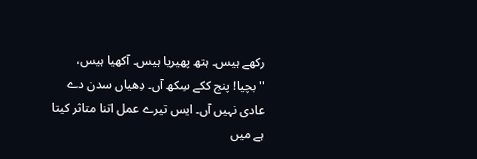رکھے ہیس۔ ہتھ پھیریا ہیس۔ آکھیا ہیس، ''بچیا! پنج ککے سِکھ آں۔ دِھیاں سدن دے عادی نہیں آں۔ ایس تیرے عمل اتنا متاثر کیتا ہے میں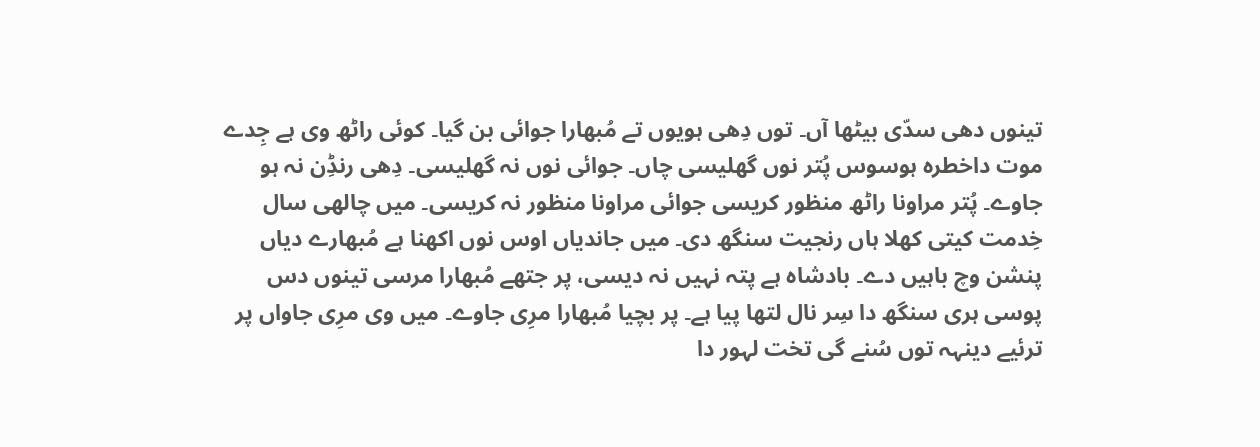تینوں دھی سدّی بیٹھا آں۔ توں دِھی ہویوں تے مُبھارا جوائی بن گیا۔ کوئی راٹھ وی ہے جِدے موت داخطرہ ہوسوس پُتر نوں گھلیسی چاں۔ جوائی نوں نہ گھلیسی۔ دِھی رنڈِن نہ ہو جاوے۔ پُتر مراونا راٹھ منظور کریسی جوائی مراونا منظور نہ کریسی۔ میں چالھی سال خِدمت کیتی کھلا ہاں رنجیت سنگھ دی۔ میں جاندیاں اوس نوں اکھنا ہے مُبھارے دیاں پنشن وچ باہیں دے۔ بادشاہ ہے پتہ نہیں نہ دیسی، پر جتھے مُبھارا مرسی تینوں دس پوسی ہری سنگھ دا سِر نال لتھا پیا ہے۔ پر بچیا مُبھارا مرِی جاوے۔ میں وی مرِی جاواں پر ترئیے دینہہ توں سُنے گی تخت لہور دا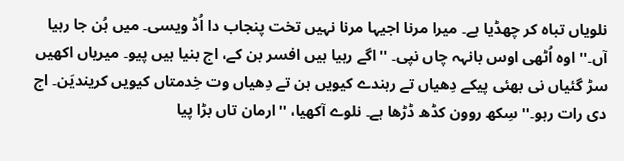نلویاں تباہ کر چھڈیا ہے۔ میرا مرنا اجیہا مرنا نہیں تخت پنجاب دا اُڈ ویسی۔ میں ہُن جا رہیا آں۔'' اوہ اُٹھی اوس بانہہ چاں نپی۔ ''اگے رہیا ہیں افسر بن کے، اج بنیا ہیں پیو۔ میریاں اکھیں سڑ گئیاں نی بھئی پیکے دِھیاں تے رہندے کیویں ہن تے دِھیاں وت خِدمتاں کیویں کریندیَن۔ اج دی رات رہو۔'' سِکھ روون کڈھ ڈڑھا ہے۔ نلوے آکھیا، ''ارمان تاں بڑا پیا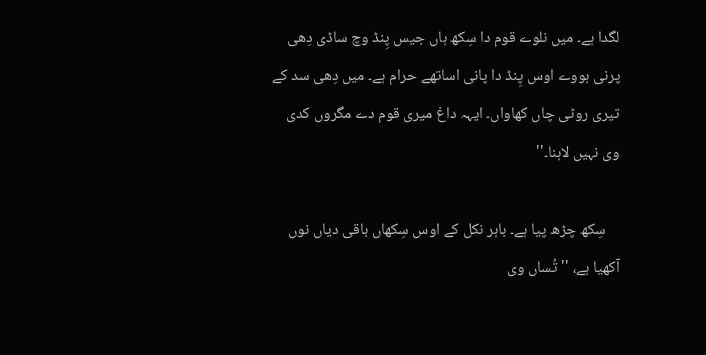لگدا ہے۔ میں نلوے قوم دا سِکھ ہاں جیس پِنڈ وچ ساڈی دِھی پرنی ہووے اوس پِنڈ دا پانی اساتھے حرام ہے۔ میں دِھی سد کے تیری روٹی چاں کھاواں۔ ایہہ داغ میری قوم دے مگروں کدی وی نہیں لاہنا۔''

    سِکھ چڑھ پیا ہے۔ باہر نکل کے اوس سِکھاں باقی دیاں نوں آکھیا ہے، ''تُساں وی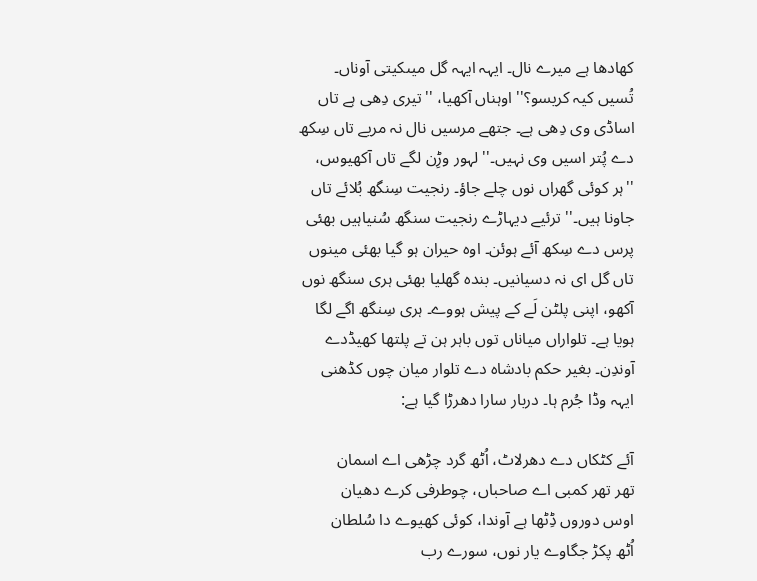کھادھا ہے میرے نال۔ ایہہ ایہہ گل میںکیتی آوناں۔ تُسیں کیہ کریسو؟'' اوہناں آکھیا، ''تیری دِھی ہے تاں اساڈی وی دِھی ہے۔ جتھے مرسیں نال نہ مریے تاں سِکھ دے پُتر اسیں وی نہیں۔'' لہور وڑِن لگے تاں آکھیوس، ''ہر کوئی گھراں نوں چلے جاؤ۔ رنجیت سِنگھ بُلائے تاں جاونا ہیں۔'' ترئیے دیہاڑے رنجیت سنگھ سُنیاہیں بھئی پرس دے سِکھ آئے ہوئن۔ اوہ حیران ہو گیا بھئی مینوں تاں گل ای نہ دسیانیں۔ بندہ گھلیا بھئی ہری سنگھ نوں آکھو، اپنی پلٹن لَے کے پیش ہووے۔ ہری سِنگھ اگے لگا ہویا ہے۔ تلواراں میاناں توں باہر ہن تے پلتھا کھیڈدے آوندِن۔ بغیر حکم بادشاہ دے تلوار میان چوں کڈھنی ایہہ وڈا جُرم ہا۔ دربار سارا دھرڑا گیا ہے:

آئے کٹکاں دے دھرلاٹ، اُٹھ گرد چڑھی اے اسمان
تھر تھر کمبی اے صاحباں، چوطرفی کرے دھیان
اوس دوروں ڈِٹھا ہے آوندا، کوئی کھیوے دا سُلطان
اُٹھ پکڑ جگاوے یار نوں، سورے رب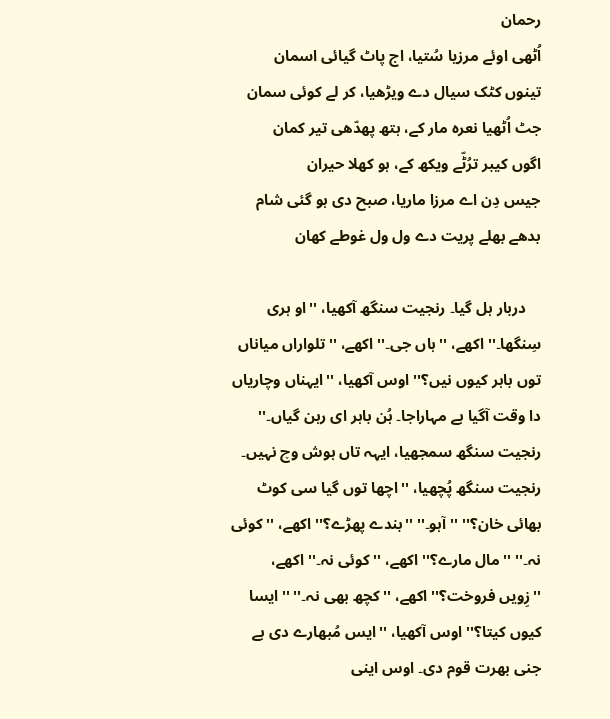رحمان
اُٹھی اوئے مرزیا سُتیا، اج پاٹ گیائی اسمان
تینوں کٹک سیال دے ویڑھیا، کر لے کوئی سمان
جٹ اُٹھیا نعرہ مار کے، ہتھ پھدّھی تیر کمان
اگوں کیبر ترُٹّے ویکھ کے، ہو کھلا حیران
جیس دِن اے مرزا ماریا، صبح دی ہو گئی شام
بدھے بھلے پریت دے ول ول غوطے کھان

    دربار ہل گیا۔ رنجیت سنگھ آکھیا، ''او ہری سِنگھا۔'' اکھے، ''ہاں جی۔'' اکھے، ''تلواراں میاناں توں باہر کیوں نیں؟'' اوس آکھیا، ''ایہناں وچاریاں دا وقت آگیا ہے مہاراجا۔ ہُن باہر ای رہن گیاں۔'' رنجیت سنگھ سمجھیا، ایہہ تاں ہوش وچ نہیں۔ رنجیت سنگھ پُچھیا، ''اچھا توں گیا سی کوٹ بھائی خان؟'' ''آہو۔'' ''بندے پھڑے؟'' اکھے، ''کوئی نہ۔'' ''مال مارے؟'' اکھے، ''کوئی نہ۔'' اکھے، ''زِویں فروخت؟'' اکھے، ''کچھ بھی نہ۔'' ''ایسا کیوں کیتا؟'' اوس آکھیا، ''ایس مُبھارے دی ہے جنی بھرت قوم دی۔ اوس اینی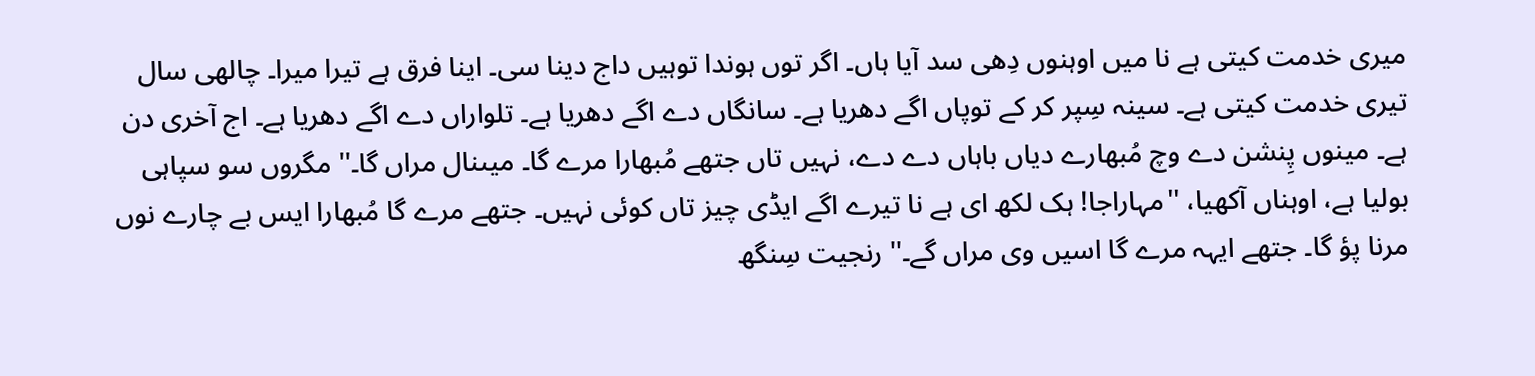میری خدمت کیتی ہے نا میں اوہنوں دِھی سد آیا ہاں۔ اگر توں ہوندا توہیں داج دینا سی۔ اینا فرق ہے تیرا میرا۔ چالھی سال تیری خدمت کیتی ہے۔ سینہ سِپر کر کے توپاں اگے دھریا ہے۔ سانگاں دے اگے دھریا ہے۔ تلواراں دے اگے دھریا ہے۔ اج آخری دن ہے۔ مینوں پِنشن دے وچ مُبھارے دیاں باہاں دے دے، نہیں تاں جتھے مُبھارا مرے گا۔ میںنال مراں گا۔'' مگروں سو سپاہی بولیا ہے، اوہناں آکھیا، ''مہاراجا! ہک لکھ ای ہے نا تیرے اگے ایڈی چیز تاں کوئی نہیں۔ جتھے مرے گا مُبھارا ایس بے چارے نوں مرنا پؤ گا۔ جتھے ایہہ مرے گا اسیں وی مراں گے۔'' رنجیت سِنگھ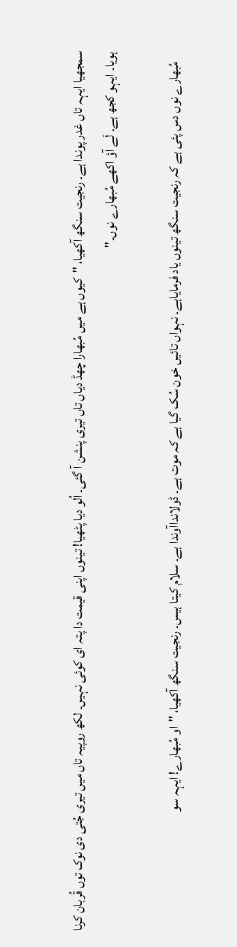سمجھیا ایہہ تاں غدر پوندا ہے۔ رنجیت سنگھ آکھیا، ''کیوں ہے میں مُبھارا چھڈ دیاں تاں تیری پنشن آ گئی۔ اُلو دیا پٹھیا! تینوں اپنی قیمت دا پتہ ای کوئی نہیں۔ لکھ روپیہ تاں میں تیری جُتی دی نوک توں قُربان کرنا ہویا۔ ایہو کجھ ہے۔ لَے آؤ اکھے مُبھارے نوں۔''

    مُبھارے نوں دس پئی ہے کہ رنجیت سنگھ تینوں یاد فرمایاہے۔ نہواں تائیں خون سُک گیا ہے کہ موت ہے۔ ڈولانداآوندا ہے۔ سلام کیتا ہیس۔ رنجیت سنگھ آکھیا، ''او مُبھارے! ایہہ سو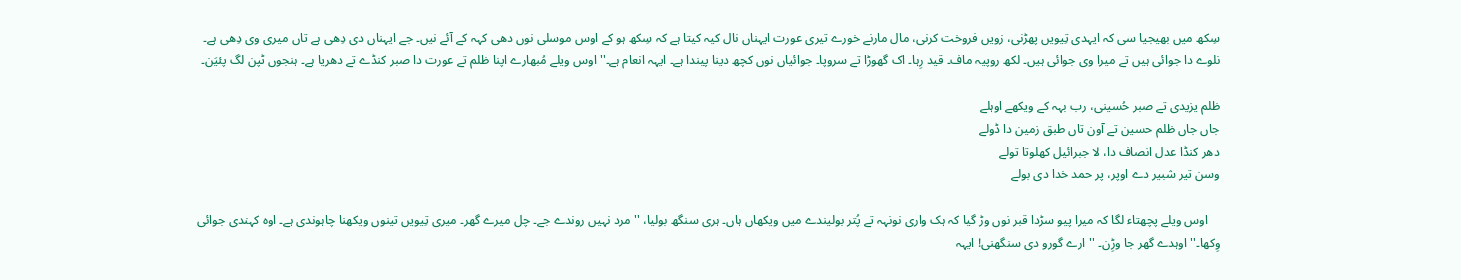سِکھ میں بھیجیا سی کہ ایہدی تِیویں پھڑنی، زویں فروخت کرنی، مال مارنے خورے تیری عورت ایہناں نال کیہ کیتا ہے کہ سِکھ ہو کے اوس موسلی نوں دھی کہہ کے آئے نیں۔ جے ایہناں دی دِھی ہے تاں میری وی دِھی ہے۔ نلوے دا جوائی ہیں تے میرا وی جوائی ہیں۔ لکھ روپیہ ماف۔ قید رِہا۔ اک گھوڑا تے سروپا۔ جوائیاں نوں کچھ دینا پیندا ہے۔ ایہہ انعام ہے۔'' اوس ویلے مُبھارے اپنا ظلم تے عورت دا صبر کنڈے تے دھریا ہے۔ ہنجوں ٹپن لگ پئیَن۔

ظلم یزیدی تے صبر حُسینی، رب بہہ کے ویکھے اوہلے
جاں جاں ظلم حسین تے آون تاں طبق زمین دا ڈولے
دھر کنڈا عدل انصاف دا، لا جبرائیل کھلوتا تولے
وسن تیر شبیر دے اوپر، پر حمد خدا دی بولے

    اوس ویلے پچھتاء لگا کہ میرا پیو سڑدا قبر نوں وڑ گیا کہ ہک واری نونہہ تے پُتر بولیندے میں ویکھاں ہاں۔ ہری سنگھ بولیا، ''مرد نہیں روندے جے۔ چل میرے گھر۔ میری تِیویں تینوں ویکھنا چاہوندی ہے۔ اوہ کہندی جوائی وِکھا۔'' اوہدے گھر جا وڑِن۔ ''ارے گورو دی سنگھنی! ایہہ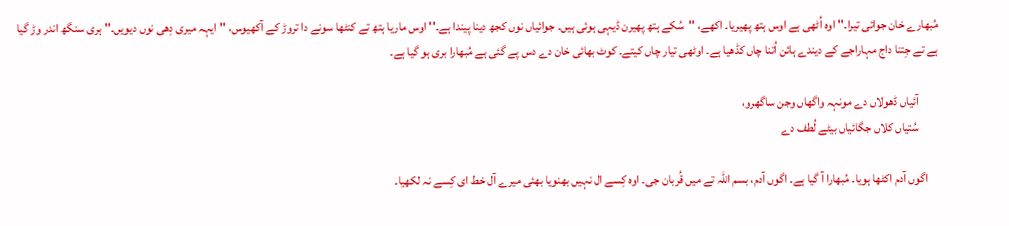مُبھارے خان جوائی تیرا۔'' اوہ اُٹھی ہے اوس ہتھ پھیریا۔ اکھے، ''سُکے ہتھ پھیرن ڈیہی ہوئی ہیں۔ جوائیاں نوں کجھ دینا پیندا ہے۔'' اوس ماریا ہتھ تے کنٹھا سونے دا تروڑ کے آکھیوس، ''ایہہ میری دِھی نوں دیویں۔'' ہری سنگھ اندر وڑ گیا ہے تے جِتنا داج مہاراجے کے دیندے ہائن اُتنا چاں کڈھیا ہے۔ اوٹھی تیار چاں کیتے۔ کوٹ بھائی خان دے دس پے گئی ہے مُبھارا بری ہو گیا ہے۔

        آئیاں ڈھولاں دے مونہہ واگھاں وجن ساگھرو،
        سُتیاں کلاں جگائیاں بیٹے لُطف دے

    اگوں آدم اکٹھا ہویا۔ مُبھارا آ گیا ہے۔ اگوں آدم، بسم اللہ تے میں قُربان جی۔ اوہ کِسے ال نہیں بھنویا بھئی میرے آل خط ای کِسے نہ لکھیا۔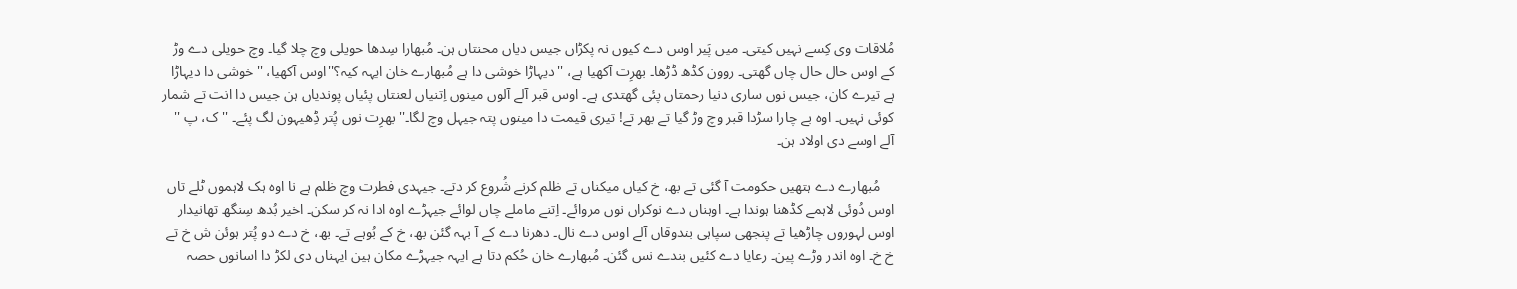مُلاقات وی کِسے نہیں کیتی۔ میں پَیر اوس دے کیوں نہ پکڑاں جیس دیاں محنتاں ہن۔ مُبھارا سِدھا حویلی وچ چلا گیا۔ وچ حویلی دے وڑ کے اوس حال حال چاں گھتی۔ روون کڈھ ڈڑھا۔ بھرِت آکھیا ہے، ''دیہاڑا خوشی دا ہے مُبھارے خان ایہہ کیہ؟''اوس آکھیا، ''خوشی دا دیہاڑا ہے تیرے کان، جیس نوں ساری دنیا رحمتاں پئی گھتدی ہے۔ اوس قبر آلے آلوں مینوں اِتنیاں لعنتاں پئیاں پوندیاں ہن جیس دا انت تے شمار کوئی نہیں۔ اوہ بے چارا سڑدا قبر وچ وڑ گیا تے بھر تے! تیری قیمت دا مینوں پتہ جیہل وچ لگا۔'' بھرِت نوں پُتر ڈِھیہون لگ پئے۔ ''ک، پ '' آلے اوسے دی اولاد ہن۔

    مُبھارے دے ہتھیں حکومت آ گئی تے بھ، خ کیاں میکناں تے ظلم کرنے شُروع کر دتے۔ جیہدی فطرت وچ ظلم ہے نا اوہ ہک لاہموں ٹلے تاں اوس دُوئی لاہمے کڈھنا ہوندا ہے۔ اوہناں دے نوکراں نوں مروائے۔ اِتنے ماملے چاں لوائے جیہڑے اوہ ادا نہ کر سکن۔ اخیر بُدھ سِنگھ تھانیدار اوس لہوروں چاڑھیا تے پنجھی سپاہی بندوقاں آلے اوس دے نال۔ دھرنا دے کے آ بہہ گئن بھ، خ کے بُوہے تے۔ بھ، خ دے دو پُتر ہوئن ش خ تے خ خ۔ اوہ اندر وڑے پین۔ رعایا دے کئیں بندے نس گئن۔ مُبھارے خان حُکم دتا ہے ایہہ جیہڑے مکان ہین ایہناں دی لکڑ دا اسانوں حصہ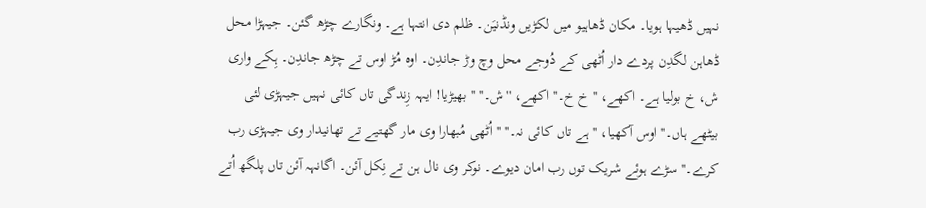نہیں ڈھیہا ہویا۔ مکان ڈھاہیو میں لکڑیں ونڈنیَن۔ ظلم دی انتہا ہے۔ ونگارے چڑھ گئن۔ جیہڑا محل ڈھاہن لگدِن پردے دار اُٹھی کے دُوجے محل وچ وڑ جاندِن۔ اوہ مُڑ اوس تے چڑھ جاندِن۔ ہِکے واری ش، خ بولیا ہے۔ اکھے، ''خ خ۔'' اکھے، ''ش۔'' ''بھیڑیا! ایہہ زِندگی تاں کائی نہیں جیہڑی لئی بیٹھے ہاں۔'' اوس آکھیا، ''ہے تاں کائی نہ۔'' ''اُٹھی مُبھارا وی مار گھتیے تے تھانیدار وی جیہڑی رب کرے۔'' سڑے ہوئے شریک توں رب امان دیوے۔ نوکر وی نال ہن تے نِکل آئن۔ اگانہہ آئن تاں پلگھ اُتے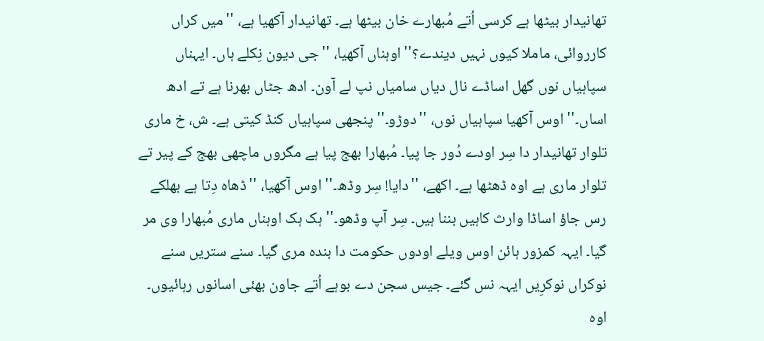تھانیدار بیٹھا ہے کرسی اُتے مُبھارے خان بیٹھا ہے۔ تھانیدار آکھیا ہے، ''میں کراں کارروائی، ماملا کیوں نہیں دیندے؟'' اوہناں آکھیا، ''جی دیون نِکلے ہاں۔ ایہناں سپاہیاں نوں گھل اساڈے نال دیاں سامیاں نپ لے آون۔ ادھ جٹاں بھرنا ہے تے ادھ اساں۔'' اوس آکھیا سپاہیاں نوں، ''دوڑو۔'' پنجھی سپاہیاں کنڈ کیتی ہے۔ ش، خ ماری تلوار تھانیدار دا سِر اودے دُور جا پیا۔ مُبھارا بھج پیا ہے مگروں ماچھی بھج کے پیر تے تلوار ماری ہے اوہ ڈھٹھا ہے۔ اکھے، ''دایا! سِر وڈھ۔'' اوس آکھیا، ''ڈھاہ دِتا ہے بھلکے رس جاؤ اساڈا وارث کاہیں بننا ہیں۔ سِر آپ وڈھو۔'' ہک ہک اوہناں ماری مُبھارا وی مر گیا۔ ایہہ کمزور ہائن اوس ویلے اودوں حکومت دا بندہ مری گیا۔ سنے ستریں سنے نوکراں نوکرِیں ایہہ نس گئے۔ جیس سجن دے بوہے اُتے جاون بھئی اسانوں رہائیوں۔ اوہ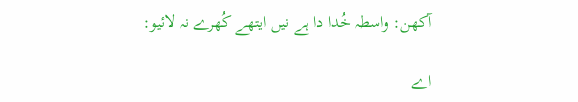آکھن: واسطہ خُدا دا ہے نیں ایتھے کُھرے نہ لائیو:

اے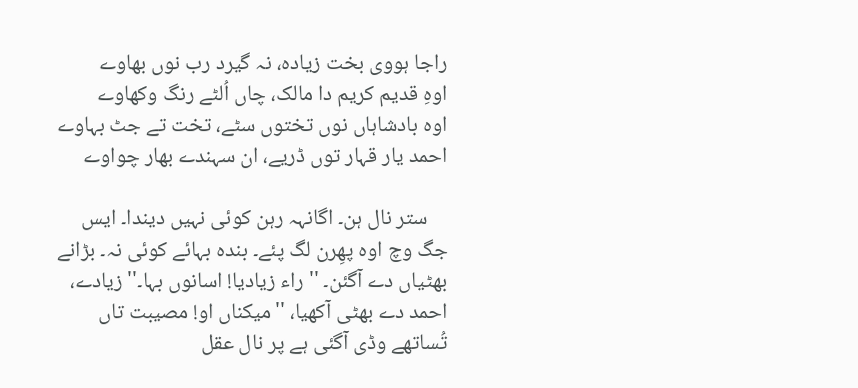راجا ہووی بخت زیادہ، نہ گیرد رب نوں بھاوے
اوہِ قدیم کریم دا مالک، چاں اُلٹے رنگ وکھاوے
اوہ بادشاہاں نوں تختوں سٹے، تخت تے جٹ بہاوے
احمد یار قہار توں ڈریے، ان سہندے بھار چواوے

    ستر نال ہن۔ اگانہہ رہن کوئی نہیں دیندا۔ ایس جگ وچ اوہ پھِرن لگ پئے۔ بندہ بہائے کوئی نہ۔ بڑانے بھٹیاں دے آگئن۔ ''راء زیادیا! اسانوں بہا۔'' زیادے، احمد دے بھٹی آکھیا، ''میکناں او! مصیبت تاں تُساتھے وڈی آگئی ہے پر نال عقل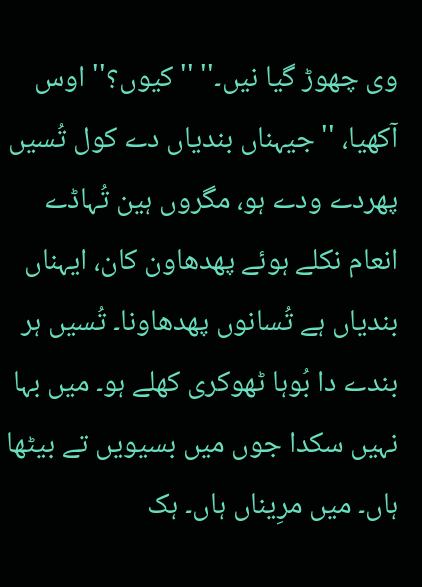وی چھوڑ گیا نیں۔'' ''کیوں؟'' اوس آکھیا، ''جیہناں بندیاں دے کول تُسیں پھردے ودے ہو، مگروں ہین تُہاڈے انعام نکلے ہوئے پھدھاون کان، ایہناں بندیاں ہے تُسانوں پھدھاونا۔ تُسیں ہر بندے دا بُوہا ٹھوکری کھلے ہو۔ میں بہا نہیں سکدا جوں میں بسیویں تے بیٹھا ہاں۔ میں مرِیناں ہاں۔ ہک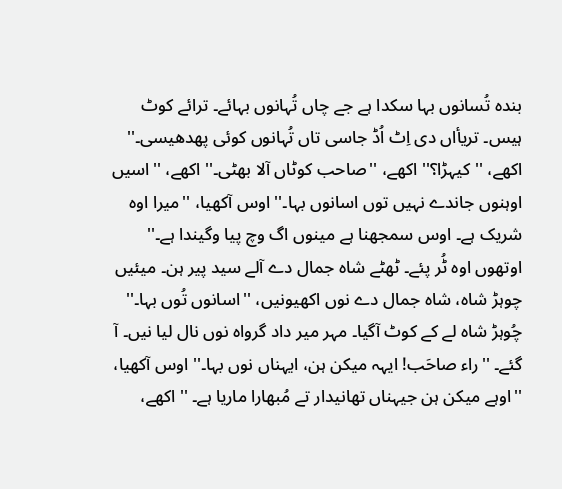بندہ تُسانوں بہا سکدا ہے جے چاں تُہانوں بہائے۔ ترائے کوٹ ہیس۔ تریأاں دی اِٹ اُڈ جاسی تاں تُہانوں کوئی پھدھیسی۔'' اکھے، ''کیہڑا؟'' اکھے، ''صاحب کوٹاں آلا بھٹی۔'' اکھے، ''اسیں اوہنوں جاندے نہیں توں اسانوں بہا۔'' اوس آکھیا، ''میرا اوہ شریک ہے۔ اوس سمجھنا ہے مینوں اگ وچ پیا وگیندا ہے۔'' اوتھوں اوہ ٹُر پئے۔ ٹھٹے شاہ جمال دے آلے سید پیر ہن۔ میئیں چوہڑ شاہ، شاہ جمال دے نوں اکھیونیں، ''اسانوں تُوں بہا۔'' چُوہڑ شاہ لے کے کوٹ آگیا۔ مہر میر داد گرواہ نوں نال لیا نیں۔ آ گئے۔ ''راء صاحَب! ایہہ میکن ہن، ایہناں نوں بہا۔'' اوس آکھیا، ''اوہے میکن ہن جیہناں تھانیدار تے مُبھارا ماریا ہے۔ '' اکھے،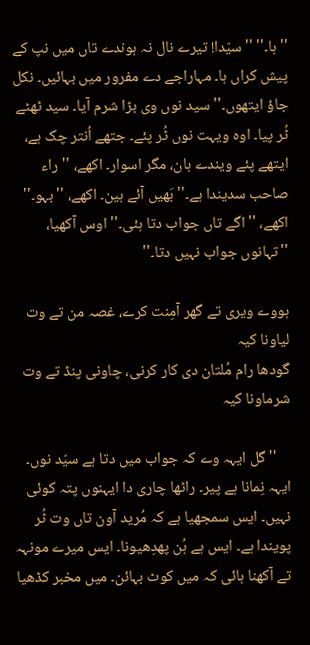''ہا۔'' ''سیّدا! تیرے نال نہ ہوندے تاں میں نپ کے پیش کراں ہا۔ مہاراجے دے مفرور میں بہائیں۔ نکل جاؤ ایتھوں۔'' سید نوں وی بڑا شرم آیا۔ سید ٹھٹے ٹُر پیا۔ اوہ ویہت نوں ٹُر پئے۔ جتھے اُنتر چک ہے، ایتھے پئے ویندے ہان، مگر اسوار۔ اکھے، ''راء صاحب سدیندا ہے۔'' بَھیں آئے ہین۔ اکھے، ''بہو۔'' اکھے، ''اگے تاں جواب دتا ہئی۔'' اوس آکھیا، ''تہانوں جواب نہیں دتا۔''

ہووے ویری تے گھر آمِنت کرے، غصہ من تے وت لیاونا کیہ
گودھا رام مُلتان دی کار کرنی، چاونی پنڈ تے وت شرماونا کیہ

    ''گل ایہہ وے کہ جواب میں دتا ہے سیّد نوں۔ ایہہ نِمانا ہے پیر۔ راٹھا چاری دا ایہنوں پتہ کوئی نہیں۔ ایس سمجھیا ہے کہ مُرید آون تاں وت ٹُر پویندا ہے۔ ایس ہے ہُن پھدِھیونا۔ ایس میرے مونہہ تے آکھنا ہائی کہ میں کوٹ بہائن۔ میں مخبر کڈھیا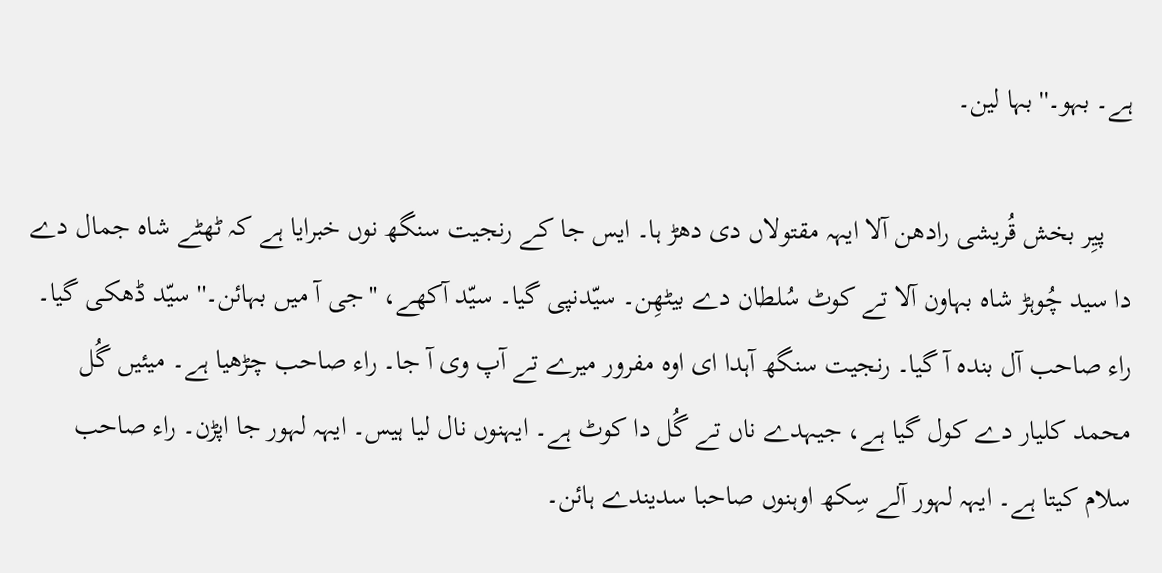ہے۔ بہو۔'' بہا لین۔

    پیِر بخش قُریشی رادھن آلا ایہہ مقتولاں دی دھڑ ہا۔ ایس جا کے رنجیت سنگھ نوں خبرایا ہے کہ ٹھٹے شاہ جمال دے دا سید چُوہڑ شاہ بہاون آلا تے کوٹ سُلطان دے بیٹھِن۔ سیّدنپی گیا۔ سیّد آکھے، ''جی آ میں بہائن۔'' سیّد ڈھکی گیا۔ راء صاحب آل بندہ آ گیا۔ رنجیت سنگھ آہدا ای اوہ مفرور میرے تے آپ وی آ جا۔ راء صاحب چڑھیا ہے۔ میئیں گُل محمد کلیار دے کول گیا ہے، جیہدے ناں تے گُل دا کوٹ ہے۔ ایہنوں نال لیا ہیس۔ ایہہ لہور جا اپڑن۔ راء صاحب سلام کیتا ہے۔ ایہہ لہور آلے سِکھ اوہنوں صاحبا سدیندے ہائن۔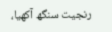رنجیت سنگھ آکھیا،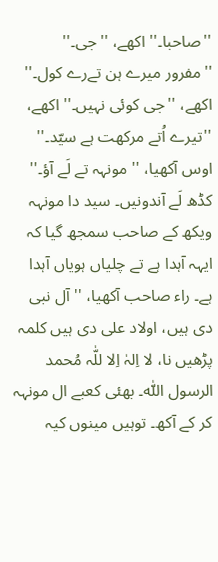''صاحبا۔'' اکھے، ''جی۔'' ''مفرور میرے ہن تےرے کول۔'' اکھے، ''جی کوئی نہیں۔'' اکھے، ''تیرے اُتے مرکھت ہے سیّد۔'' اوس آکھیا، ''مونہہ تے لَے آؤ۔'' کڈھ لَے آندونیں۔ سید دا مونہہ ویکھ کے صاحب سمجھ گیا کہ ایہہ آہدا ہے تے چلیاں ہویاں آہدا ہے۔ راء صاحب آکھیا، ''آل نبی دی ہیں، اولاد علی دی ہیں کلمہ پڑھیں نا، لا اِلہٰ اِلا للّٰہ مُحمد الرسول اللّٰہ۔ بھئی کعبے ال مونہہ کر کے آکھ۔ توہیں مینوں کیہ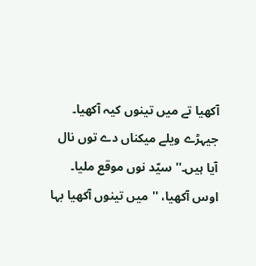آکھیا تے میں تینوں کیہ آکھیا۔ جیہڑے ویلے میکناں دے توں نال آیا ہیں۔'' سیّد نوں موقع ملیا۔ اوس آکھیا، ''میں تینوں آکھیا بہا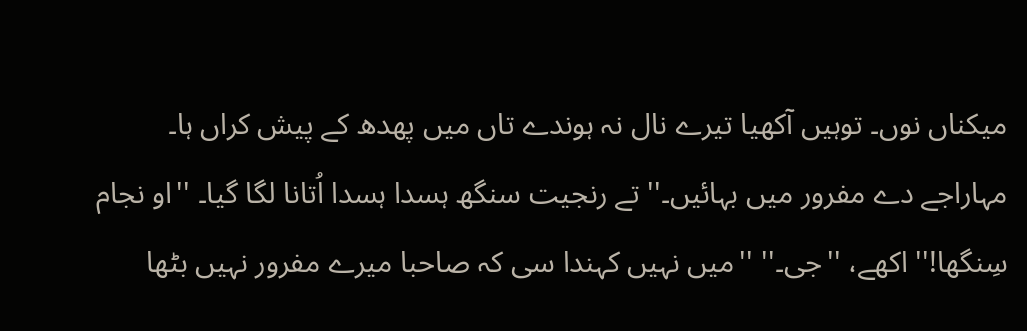میکناں نوں۔ توہیں آکھیا تیرے نال نہ ہوندے تاں میں پھدھ کے پیش کراں ہا۔ مہاراجے دے مفرور میں بہائیں۔'' تے رنجیت سنگھ ہسدا ہسدا اُتانا لگا گیا۔ ''او نجام سِنگھا!'' اکھے، ''جی۔'' ''میں نہیں کہندا سی کہ صاحبا میرے مفرور نہیں بٹھا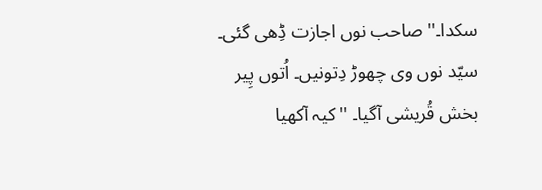سکدا۔'' صاحب نوں اجازت ڈِھی گئی۔ سیّد نوں وی چھوڑ دِتونیں۔ اُتوں پِیر بخش قُریشی آگیا۔ ''کیہ آکھیا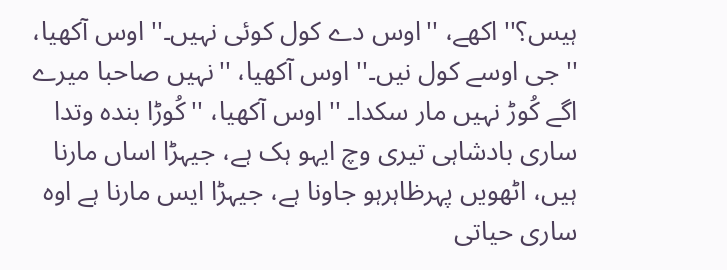ہیس؟'' اکھے، ''اوس دے کول کوئی نہیں۔'' اوس آکھیا، ''جی اوسے کول نیں۔'' اوس آکھیا، ''نہیں صاحبا میرے اگے کُوڑ نہیں مار سکدا۔ '' اوس آکھیا، ''کُوڑا بندہ وتدا ساری بادشاہی تیری وچ ایہو ہک ہے، جیہڑا اساں مارنا ہیں، اٹھویں پہرظاہرہو جاونا ہے، جیہڑا ایس مارنا ہے اوہ ساری حیاتی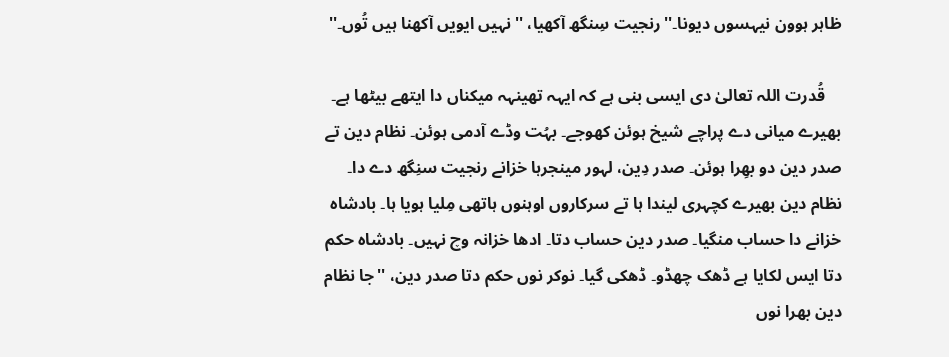ظاہر ہوون نیہسوں دیونا۔'' رنجیت سِنگھ آکھیا، ''نہیں ایویں آکھنا ہیں تُوں۔''

    قُدرت اللہ تعالیٰ دی ایسی بنی ہے کہ ایہہ تھینہہ میکناں دا ایتھے بیٹھا ہے۔ بھیرے میانی دے پراچے شیخ ہوئن کھوجے۔ بہُت وڈے آدمی ہوئن۔ نظام دین تے صدر دین دو بھِرا ہوئن۔ صدر دِین، لہور مینجرہا خزانے رنجیت سنِگھ دے دا۔ نظام دین بھیرے کچہری لیندا ہا تے سرکاروں اوہنوں ہاتھی مِلیا ہویا ہا۔ بادشاہ خزانے دا حساب منگیا۔ صدر دین حساب دتا۔ ادھا خزانہ وچ نہیں۔ بادشاہ حکم دتا ایس لکایا ہے ڈھک چھڈو۔ ڈھکی گیا۔ نوکر نوں حکم دتا صدر دین، ''جا نظام دین بھرا نوں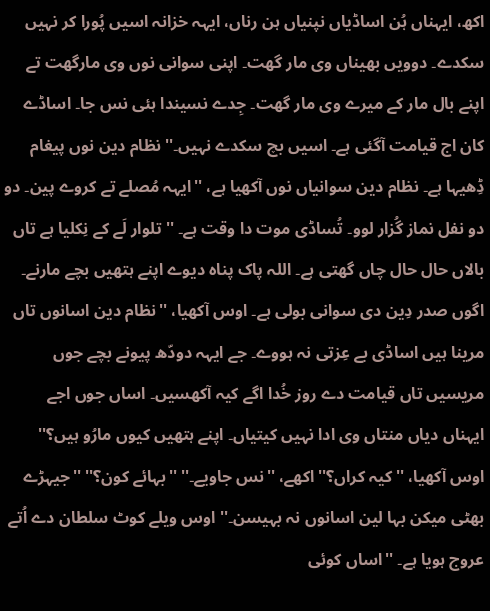اکھ، ایہناں ہُن اساڈیاں نپنیاں ہن رناں، ایہہ خزانہ اسیں پُورا کر نہیں سکدے۔ دوویں بھیناں وی مار گھت۔ اپنی سوانی نوں وی مارگھت تے اپنے بال مار کے میرے وی مار گھت۔ جِدے نسیندا ہئی نس جا۔ اساڈے کان اج قیامت آگئی ہے۔ اسیں بچ سکدے نہیں۔'' نظام دین نوں پیغام ڈِھیہا ہے۔ نظام دین سوانیاں نوں آکھیا ہے، ''ایہہ مُصلے تے کروے پین۔ دو دو نفل نماز گُزار لوو۔ تُساڈی موت دا وقت ہے۔ '' تلوار لَے کے نِکلیا ہے تاں بالاں حال حال چاں گھتی ہے۔ اللہ پاک پناہ دیوے اپنے ہتھیں بچے مارنے۔ اگوں صدر دِین دی سوانی بولی ہے۔ اوس آکھیا، ''نظام دین اسانوں تاں مرینا ہیں اساڈی بے عِزتی نہ ہووے۔ جے ایہہ دودّھ پیونے بچے جوں مریسیں تاں قیامت دے روز خُدا اگے کیہ آکھسیں۔ اساں جوں اجے ایہناں دیاں منتاں وی ادا نہیں کیتیاں۔ اپنے ہتھیں کیوں مارُو ہیں؟'' اوس آکھیا، ''کیہ کراں؟'' اکھے، ''نس جاویے۔'' ''بہائے کون؟'' ''جیہڑے بھٹی میکن بہا لین اسانوں نہ بہیسن۔'' اوس ویلے کوٹ سلطان دے اُتے عروج ہویا ہے۔ ''اساں کوئی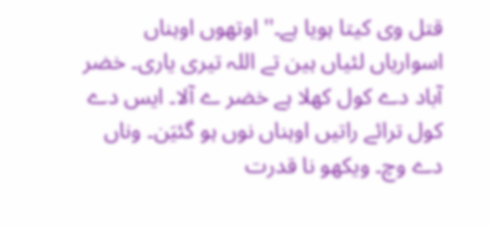قتل وی کیتا ہویا ہے۔'' اوتھوں اوہناں اسواریاں لئیاں ہین تے اللہ تیری یاری۔ خضر آباد دے کول کھلا ہے خضر ے آلا۔ ایس دے کول ترائے راتیں اوہناں نوں ہو گئیَن۔ وناں دے وچ۔ ویکھو نا قدرت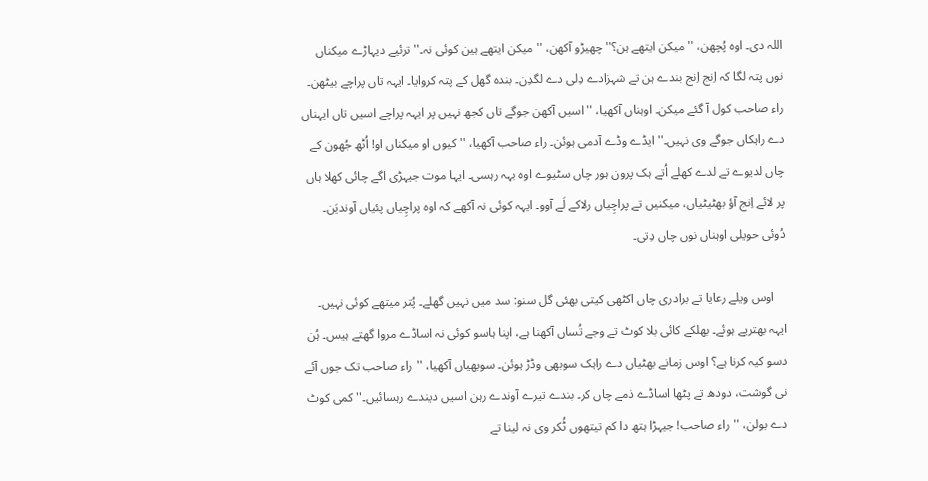اللہ دی۔ اوہ پُچھن، ''میکن ایتھے ہن؟'' چھیڑو آکھن، ''میکن ایتھے ہین کوئی نہ۔'' ترئیے دیہاڑے میکناں نوں پتہ لگا کہ اِنج اِنج بندے ہن تے شہزادے دِلی دے لگدِن۔ بندہ گھل کے پتہ کروایا۔ ایہہ تاں پراچے بیٹھن۔ راء صاحب کول آ گئے میکن۔ اوہناں آکھیا، ''اسیں آکھن جوگے تاں کجھ نہیں پر ایہہ پراچے اسیں تاں ایہناں دے راہکاں جوگے وی نہیں۔'' ایڈے وڈے آدمی ہوئن۔ راء صاحب آکھیا، ''کیوں او میکناں او! اُٹھ جُھون کے چاں لدیوے تے لدے کھلے اُتے ہک پرون ہور چاں سٹیوے اوہ بہہ رہسی۔ ایہا موت جیہڑی اگے چائی کھلا ہاں پر لائے اِنج آؤ بھٹیٹیاں، میکنیں تے پراچِیاں رلاکے لَے آوو۔ ایہہ کوئی نہ آکھے کہ اوہ پراچِیاں پئیاں آوندیَن۔ دُوئی حویلی اوہناں نوں چاں دِتی۔

    اوس ویلے رعایا تے برادری چاں اکٹھی کیتی بھئی گل سنو: سد میں نہیں گھلے۔ پُتر میتھے کوئی نہیں۔ ایہہ بھتریے ہوئے۔ بھلکے کائی بلا کوٹ تے وجے تُساں آکھنا ہے، اپنا ہاسو کوئی نہ اساڈے مروا گھتے ہیس۔ ہُن دسو کیہ کرنا ہے؟ اوس زمانے بھٹیاں دے راہک سوبھی وڈڑ ہوئن۔ سوبھیاں آکھیا، ''راء صاحب تک جوں آئے نی گوشت، دودھ تے پٹھا اساڈے ذمے چاں کر۔ بندے تیرے آوندے رہن اسیں دیندے رہسائیں۔'' کمی کوٹ دے بولن، ''راء صاحب! جیہڑا ہتھ دا کم تیتھوں ٹُکر وی نہ لینا تے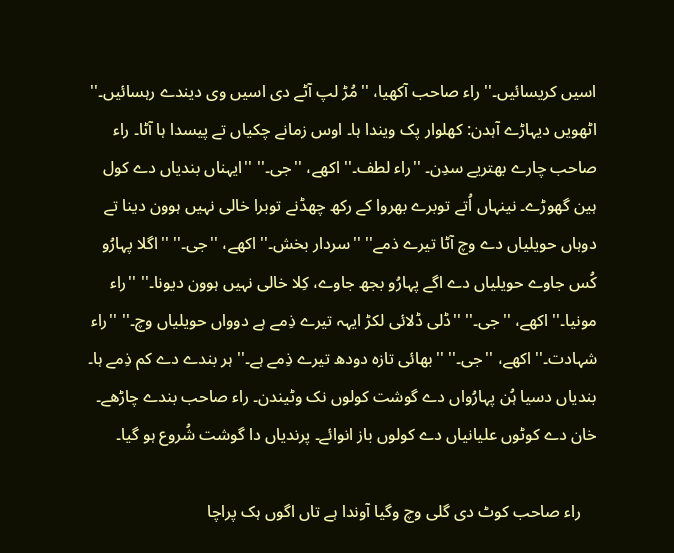اسیں کریسائیں۔'' راء صاحب آکھیا، ''مُڑ لپ آٹے دی اسیں وی دیندے رہسائیں۔'' اٹھویں دیہاڑے آہدن: کھلوار پک ویندا ہا۔ اوس زمانے چکیاں تے پیسدا ہا آٹا۔ راء صاحب چارے بھتریے سدِن۔ ''راء لطف۔'' اکھے، ''جی۔'' ''ایہناں بندیاں دے کول ہین گھوڑے۔ نینہاں اُتے توبرے بھروا کے رکھ چھڈنے توبرا خالی نہیں ہوون دینا تے دوہاں حویلیاں دے وچ آٹا تیرے ذمے'' ''سردار بخش۔'' اکھے، ''جی۔'' ''اگلا پہارُو کُس جاوے حویلیاں دے اگے پہارُو بجھ جاوے، کِلا خالی نہیں ہوون دیونا۔'' ''راء مونیا۔'' اکھے، ''جی۔'' ''ڈلی ڈلائی لکڑ ایہہ تیرے ذِمے ہے دوواں حویلیاں وچ۔'' ''راء شہادت۔'' اکھے، ''جی۔'' ''بھائی تازہ دودھ تیرے ذِمے ہے۔'' ہر بندے دے کم ذِمے ہا۔ بندیاں دسیا ہُن پہارُواں دے گوشت کولوں نک وٹیندن۔ راء صاحب بندے چاڑھے۔ خان دے کوٹوں علیانیاں دے کولوں باز انوائے۔ پرندیاں دا گوشت شُروع ہو گیا۔

    راء صاحب کوٹ دی گلی وچ وگیا آوندا ہے تاں اگوں ہک پراچا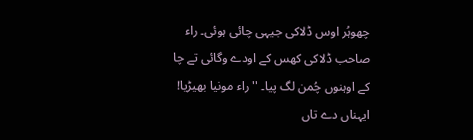چھوہُر اوس ڈلاکی جیہی چائی ہوئی۔ راء صاحب ڈلاکی کھس کے اودے وگائی تے چا کے اوہنوں چُمن لگ پیا۔ ''راء مونیا بھیڑیا! ایہناں دے تاں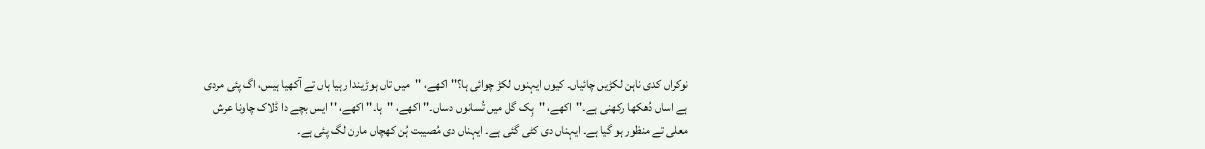نوکراں کدی ناہن لکڑیں چائیاں۔ کیوں ایہنوں لکڑ چوائی ہا؟'' اکھے، ''میں تاں ہوڑیندا رہیا ہاں تے آکھیا ہیس، اگ پئی مردی ہے اساں دُھکھا رکھنی ہے۔''اکھے، ''ہِک گل میں تُسانوں دساں۔'' اکھے، ''ہا۔'' اکھے، ''ایس بچے دا ڈلاک چاونا عرش معلی تے منظور ہو گیا ہے۔ ایہناں دی کٹی گئی ہے۔ ایہناں دی مُصیبت ہُن کھچاں مارن لگ پئی ہے۔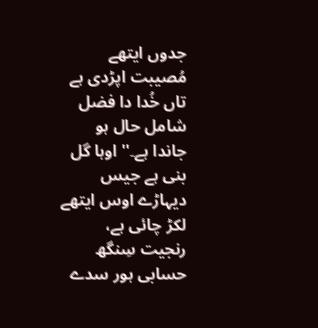جدوں ایتھے مُصیبت اپڑدی ہے تاں خُدا دا فضل شامل حال ہو جاندا ہے۔'' اوہا گل بنی ہے جیس دیہاڑے اوس ایتھے لکڑ چائی ہے، رنجیت سِنگھ حسابی ہور سدے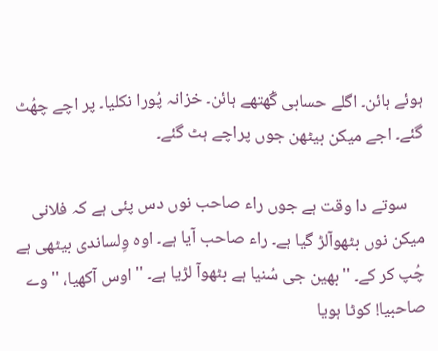ہوئے ہائن۔ اگلے حسابی گُھتھے ہائن۔ خزانہ پُورا نکلیا۔ پر اچے چھُٹ گئے۔ اجے میکن بیٹھن جوں پراچے ہٹ گئے۔

    سوتے دا وقت ہے جوں راء صاحب نوں دس پئی ہے کہ فلانی میکن نوں بٹھوآلڑ گیا ہے۔ راء صاحب آیا ہے۔ اوہ وِلساندی بیٹھی ہے چُپ کر کے۔ ''بھین جی سُنیا ہے بٹھوآ لڑیا ہے۔ ''اوس آکھیا، ''وے صاحبیا! کوٹا ہویا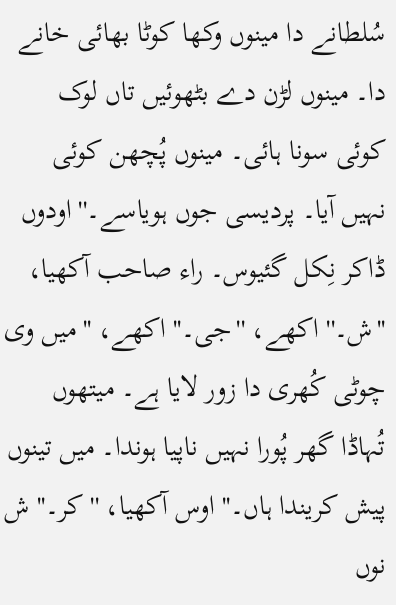سُلطانے دا مینوں وکھا کوٹا بھائی خانے دا۔ مینوں لڑن دے بٹھوئیں تاں لوک کوئی سونا ہائی۔ مینوں پُچھن کوئی نہیں آیا۔ پردیسی جوں ہویاسے۔'' اودوں ڈاکر نِکل گئیوس۔ راء صاحب آکھیا، ''ش۔'' اکھے، ''جی۔'' اکھے، ''میں وی چوٹی کُھری دا زور لایا ہے۔ میتھوں تُہاڈا گھر پُورا نہیں ناپیا ہوندا۔ میں تینوں پیش کریندا ہاں۔'' اوس آکھیا، ''کر۔'' ش نوں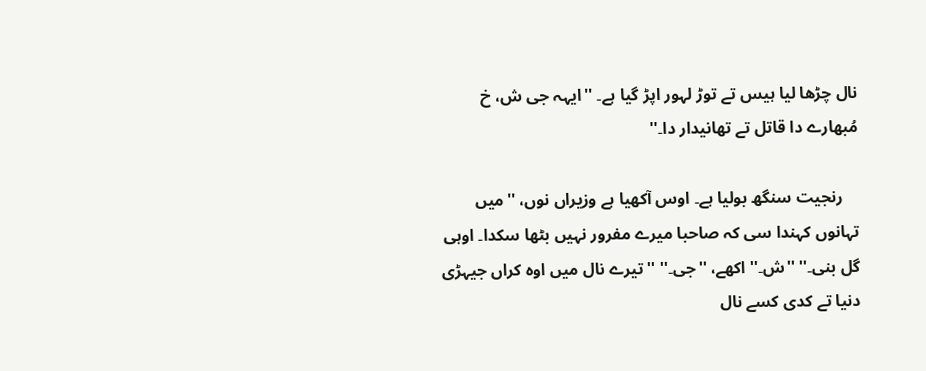نال چڑھا لیا ہیس تے توڑ لہور اپڑ گیا ہے۔ ''ایہہ جی ش، خ مُبھارے دا قاتل تے تھانیدار دا۔''

    رنجیت سنگھ بولیا ہے۔ اوس آکھیا ہے وزیراں نوں، ''میں تہانوں کہندا سی کہ صاحبا میرے مفرور نہیں بٹھا سکدا۔ اوہی گل بنی۔'' ''ش۔'' اکھے، ''جی۔'' ''تیرے نال میں اوہ کراں جیہڑی دنیا تے کدی کسے نال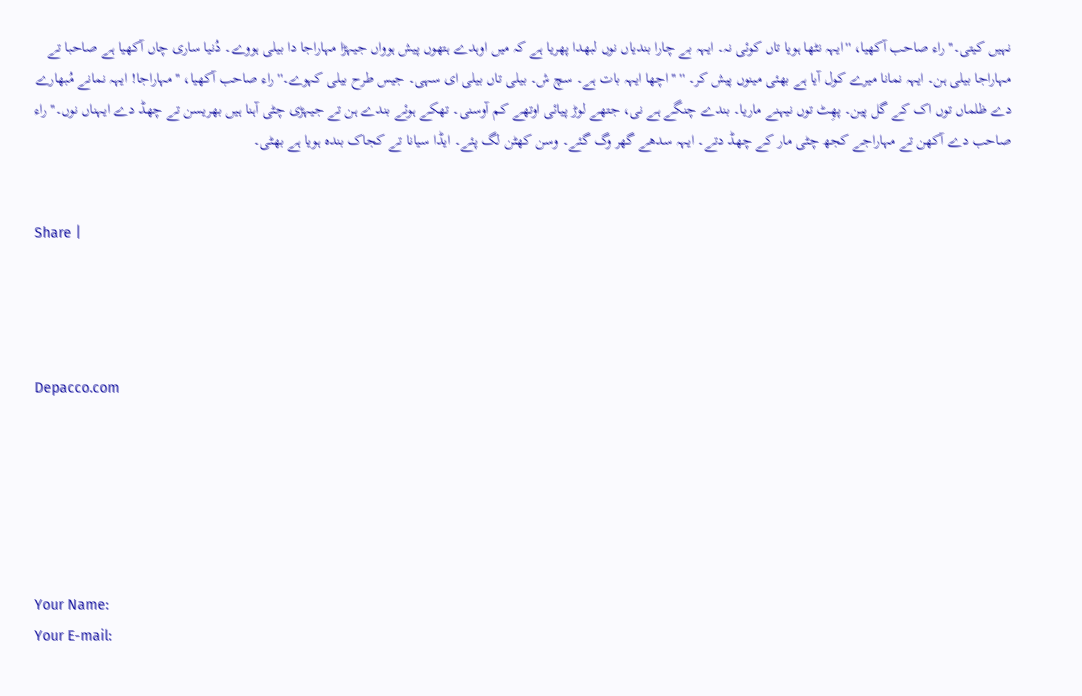نہیں کیتی۔'' راء صاحب آکھیا، ''ایہہ نٹھا ہویا تاں کوئی نہ۔ ایہہ بے چارا بندیاں نوں لبھدا پھریا ہے کہ میں اوہدے ہتھوں پیش ہوواں جیہڑا مہاراجا دا بیلی ہووے۔ دُنیا ساری چاں آکھیا ہے صاحبا تے مہاراجا بیلی ہن۔ ایہہ نمانا میرے کول آیا ہے بھئی مینوں پیش کر۔ '' ''اچھا ایہہ بات ہے۔ سچ ش۔ بیلی تاں بیلی ای سہی۔ جیس طرح بیلی کہوے۔'' راء صاحب آکھیا، ''مہاراجا! ایہہ نمانے مُبھارے دے ظلماں توں اک کے گل پین۔ پھِٹ توں نیہنے ماریا۔ بندے چنگے ہے نی، جتھے لوڑ پیائی اوتھے کم آوسنی۔ تھکے ہوئے بندے ہن تے جیہڑی چٹی آہنا ہیں بھریسن تے چھڈ دے ایہناں نوں۔'' راء صاحب دے آکھن تے مہاراجے کجھ چٹی مار کے چھڈ دتے۔ ایہہ سدھے گھر وگ گئے۔ وسن کھٹن لگ پئے۔ ایڈا سیانا تے کجاک بندہ ہویا ہے بھٹی۔


Share |




Depacco.com






Your Name:
Your E-mail: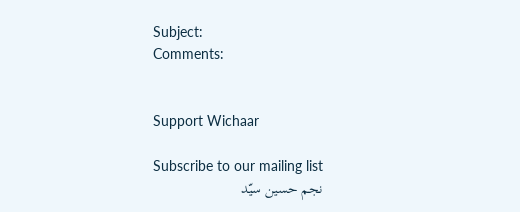Subject:
Comments:


Support Wichaar

Subscribe to our mailing list
نجم حسین سیّد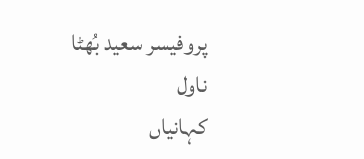پروفیسر سعید بُھٹا
ناول
کہانیاں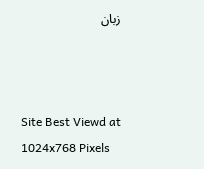زبان



Site Best Viewd at 1024x768 Pixels